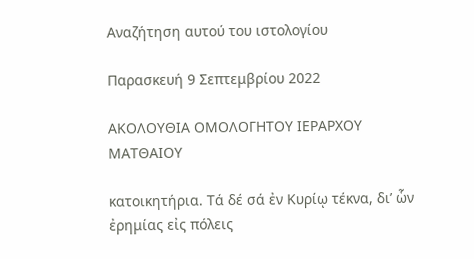Αναζήτηση αυτού του ιστολογίου

Παρασκευή 9 Σεπτεμβρίου 2022

ΑΚΟΛΟΥΘΙΑ ΟΜΟΛΟΓΗΤΟΥ ΙΕΡΑΡΧΟΥ ΜΑΤΘΑΙΟΥ

κατοικητήρια. Τά δέ σά ἐν Κυρίῳ τέκνα, δι’ ὧν ἐρημίας εἰς πόλεις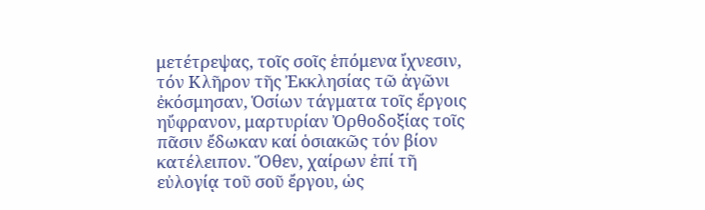μετέτρεψας, τοῖς σοῖς ἑπόμενα ἴχνεσιν, τόν Κλῆρον τῆς Ἐκκλησίας τῶ ἀγῶνι ἐκόσμησαν, Ὁσίων τάγματα τοῖς ἔργοις ηὔφρανον, μαρτυρίαν Ὀρθοδοξίας τοῖς πᾶσιν ἔδωκαν καί ὁσιακῶς τόν βίον κατέλειπον. Ὅθεν, χαίρων ἐπί τῆ εὐλογίᾳ τοῦ σοῦ ἔργου, ὡς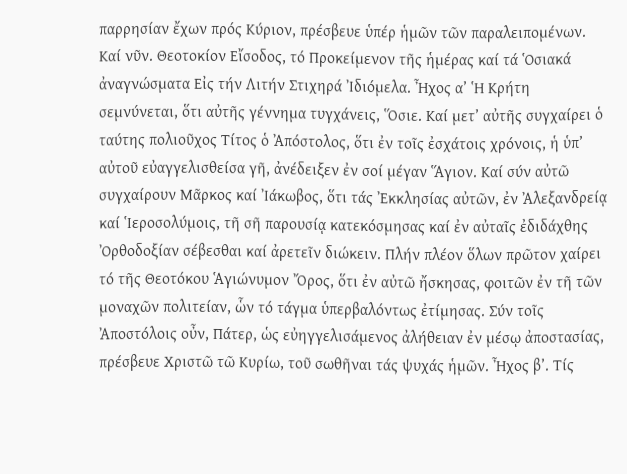παρρησίαν ἔχων πρός Κύριον, πρέσβευε ὑπέρ ἡμῶν τῶν παραλειπομένων. Καί νῦν. Θεοτοκίον Εἴσοδος, τό Προκείμενον τῆς ἡμέρας καί τά Ὁσιακά ἀναγνώσματα Εἰς τήν Λιτήν Στιχηρά Ἰδιόμελα. Ἦχος α’ Ἡ Κρήτη σεμνύνεται, ὅτι αὐτῆς γέννημα τυγχάνεις, Ὅσιε. Καί μετ’ αὐτῆς συγχαίρει ὁ ταύτης πολιοῦχος Τίτος ὁ Ἀπόστολος, ὅτι ἐν τοῖς ἐσχάτοις χρόνοις, ἡ ὑπ’ αὐτοῦ εὐαγγελισθείσα γῆ, ἀνέδειξεν ἐν σοί μέγαν Ἅγιον. Καί σύν αὐτῶ συγχαίρουν Μᾶρκος καί Ἰάκωβος, ὅτι τάς Ἐκκλησίας αὐτῶν, ἐν Ἀλεξανδρείᾳ καί Ἱεροσολύμοις, τῆ σῆ παρουσίᾳ κατεκόσμησας καί ἐν αὐταῖς ἐδιδάχθης Ὀρθοδοξίαν σέβεσθαι καί ἀρετεῖν διώκειν. Πλήν πλέον ὅλων πρῶτον χαίρει τό τῆς Θεοτόκου Ἁγιώνυμον Ὄρος, ὅτι ἐν αὐτῶ ἤσκησας, φοιτῶν ἐν τῆ τῶν μοναχῶν πολιτείαν, ὧν τό τάγμα ὑπερβαλόντως ἐτίμησας. Σύν τοῖς Ἀποστόλοις οὖν, Πάτερ, ὡς εὐηγγελισάμενος ἀλήθειαν ἐν μέσῳ ἀποστασίας, πρέσβευε Χριστῶ τῶ Κυρίω, τοῦ σωθῆναι τάς ψυχάς ἡμῶν. Ἦχος β’. Τίς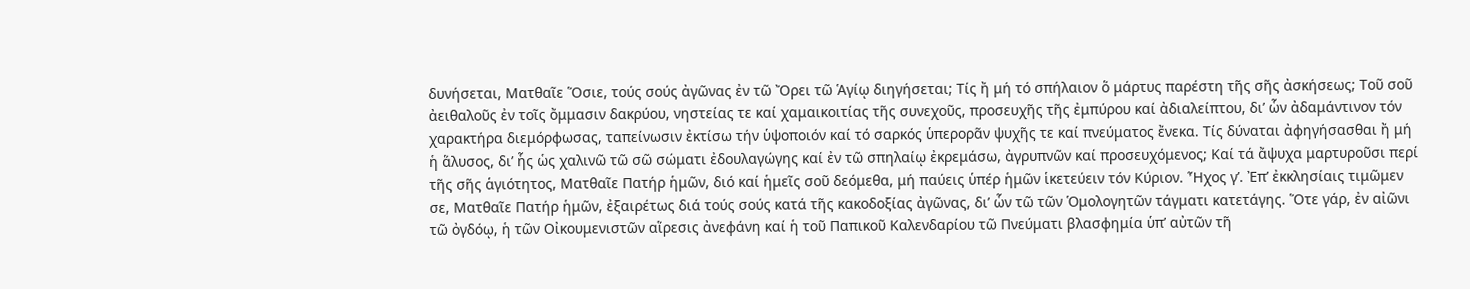δυνήσεται, Ματθαῖε Ὅσιε, τούς σούς ἀγῶνας ἐν τῶ Ὄρει τῶ Ἁγίῳ διηγήσεται; Τίς ἤ μή τό σπήλαιον ὅ μάρτυς παρέστη τῆς σῆς ἀσκήσεως; Τοῦ σοῦ ἀειθαλοῦς ἐν τοῖς ὄμμασιν δακρύου, νηστείας τε καί χαμαικοιτίας τῆς συνεχοῦς, προσευχῆς τῆς ἐμπύρου καί ἀδιαλείπτου, δι’ ὧν ἀδαμάντινον τόν χαρακτήρα διεμόρφωσας, ταπείνωσιν ἐκτίσω τήν ὑψοποιόν καί τό σαρκός ὑπερορᾶν ψυχῆς τε καί πνεύματος ἔνεκα. Τίς δύναται ἀφηγήσασθαι ἤ μή ἡ ἅλυσος, δι’ ἧς ὡς χαλινῶ τῶ σῶ σώματι ἐδουλαγώγης καί ἐν τῶ σπηλαίῳ ἐκρεμάσω, ἀγρυπνῶν καί προσευχόμενος; Καί τά ἄψυχα μαρτυροῦσι περί τῆς σῆς ἁγιότητος, Ματθαῖε Πατήρ ἡμῶν, διό καί ἡμεῖς σοῦ δεόμεθα, μή παύεις ὑπέρ ἡμῶν ἱκετεύειν τόν Κύριον. Ἦχος γ’. Ἐπ’ ἐκκλησίαις τιμῶμεν σε, Ματθαῖε Πατήρ ἡμῶν, ἐξαιρέτως διά τούς σούς κατά τῆς κακοδοξίας ἀγῶνας, δι’ ὧν τῶ τῶν Ὁμολογητῶν τάγματι κατετάγης. Ὅτε γάρ, ἐν αἰῶνι τῶ ὀγδόῳ, ἡ τῶν Οἰκουμενιστῶν αἵρεσις ἀνεφάνη καί ἡ τοῦ Παπικοῦ Καλενδαρίου τῶ Πνεύματι βλασφημία ὑπ’ αὐτῶν τῆ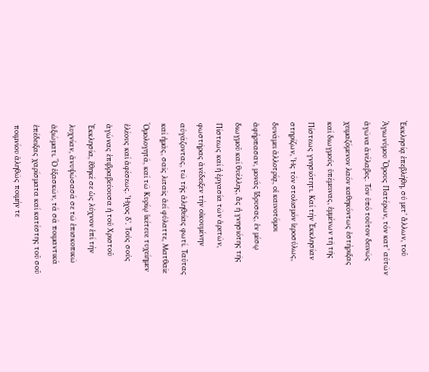Ἐκκλησίᾳ ἐπεβλήθη, σύ μετ’ ἄλλων, τοῦ Ἁγιωνύμου Ὄρους Πατέρων, τόν κατ’ αὐτῶν ἀγῶνα ἀνέλαβες. Τόν ὑπό τοῦτον δεινῶς χειμαζόμενον λαόν καθηκόντως ἐστήριξας καί διωγμούς ὑπέμεινας, ἐμμένων τῆ τῆς Πίστεως γνησιότητι. Καί τήν Ἐκκλησίαν στηρίζων, Ἧς τόν στολισμόν ἱεροσύλως, δυνάμει ἀλλοτρίᾳ, οἱ καινοτόμοι ἀφήρπασαν, μονάς ἵδρυσας, ἐν μέσῳ διωγμοῦ καί θυέλλης, ἅς ἡ γνησιότης τῆς Πίστεως καί ἡ ἐργασία τῶν ἀρετῶν, φωστῆρας ἀνέδειξεν τήν οἰκουμένην αὐγάζοντας, τῶ τῆς ἀληθείας φωτί. Ταῦτας καί ἡμᾶς, σαῖς λιταῖς ἀεί φύλαττε, Ματθαῖε Ὁμολογητά, καί τῶ Κυρίῳ ἱκέτευε τυχείημεν ἐλέους καί ἀφέσεως. Ἦχος δ’. Τούς σούς ἀγώνας ἐπιβραβεύουσα ἡ τοῦ Χριστοῦ Ἐκκλησία, ἔθηκέ σε ὡς λύχνον ἐπί τήν λυχνίαν, ἀνυψώσασά σε τῶ ἐπισκοπικῶ ἀξιώματι. Ὅ ἐξασκῶν, τά σά ποιμαντικά ἐπέδειξας χαρίσματα καί κατέστης τοῦ σοῦ ποιμνίου ἀληθῶς ποιμήν τε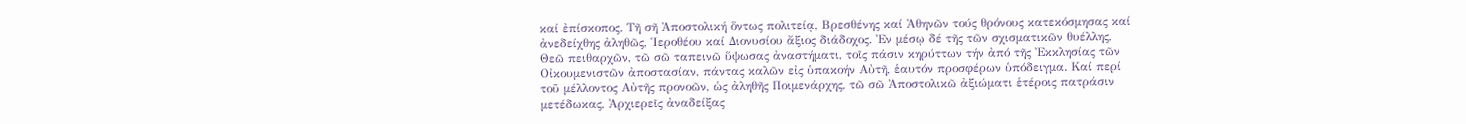καί ἐπίσκοπος. Τῆ σῆ Ἀποστολική ὅντως πολιτείᾳ, Βρεσθένης καί Ἀθηνῶν τούς θρόνους κατεκόσμησας καί ἀνεδείχθης ἀληθῶς, Ἱεροθέου καί Διονυσίου ἄξιος διάδοχος. Ἐν μέσῳ δέ τῆς τῶν σχισματικῶν θυέλλης, Θεῶ πειθαρχῶν, τῶ σῶ ταπεινῶ ὕψωσας ἀναστήματι, τοῖς πάσιν κηρύττων τήν ἀπό τῆς Ἐκκλησίας τῶν Οἰκουμενιστῶν ἀποστασίαν, πάντας καλῶν εἰς ὑπακοήν Αὐτῆ, ἑαυτόν προσφέρων ὑπόδειγμα. Καί περί τοῦ μέλλοντος Αὐτῆς προνοῶν, ὡς ἀληθῆς Ποιμενάρχης, τῶ σῶ Ἀποστολικῶ ἀξιώματι ἑτέροις πατράσιν μετέδωκας, Ἀρχιερεῖς ἀναδείξας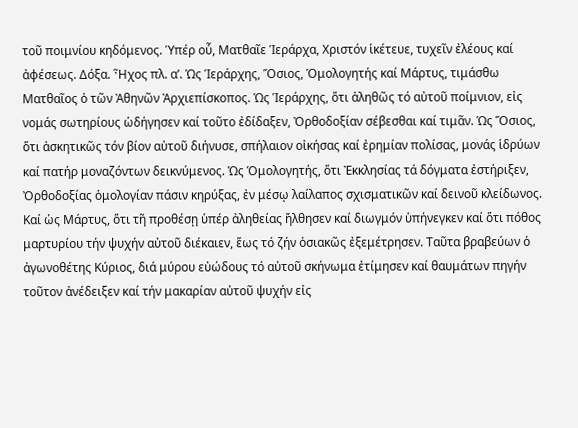τοῦ ποιμνίου κηδόμενος. Ὑπέρ οὗ, Ματθαῖε Ἱεράρχα, Χριστόν ἱκέτευε, τυχεῖν ἐλέους καί ἀφέσεως. Δόξα. Ἦχος πλ. α’. Ὡς Ἱεράρχης, Ὅσιος, Ὁμολογητής καί Μάρτυς, τιμάσθω Ματθαῖος ὁ τῶν Ἀθηνῶν Ἀρχιεπίσκοπος. Ὡς Ἱεράρχης, ὅτι ἀληθῶς τό αὐτοῦ ποίμνιον, εἰς νομάς σωτηρίους ὡδήγησεν καί τοῦτο ἐδίδαξεν, Ὀρθοδοξίαν σέβεσθαι καί τιμᾶν. Ὡς Ὅσιος, ὅτι ἀσκητικῶς τόν βίον αὐτοῦ διήνυσε, σπήλαιον οἰκήσας καί ἐρημίαν πολίσας, μονάς ἱδρύων καί πατήρ μοναζόντων δεικνύμενος. Ὡς Ὁμολογητής, ὅτι Ἐκκλησίας τά δόγματα ἐστήριξεν, Ὀρθοδοξίας ὁμολογίαν πάσιν κηρύξας, ἐν μέσῳ λαίλαπος σχισματικῶν καί δεινοῦ κλείδωνος. Καί ὡς Μάρτυς, ὅτι τῆ προθέσῃ ὑπέρ ἀληθείας ἤλθησεν καί διωγμόν ὑπήνεγκεν καί ὅτι πόθος μαρτυρίου τήν ψυχήν αὐτοῦ διέκαιεν, ἕως τό ζήν ὁσιακῶς ἐξεμέτρησεν. Ταῦτα βραβεύων ὁ ἀγωνοθέτης Κύριος, διά μύρου εὐώδους τό αὐτοῦ σκήνωμα ἐτίμησεν καί θαυμάτων πηγήν τοῦτον ἀνέδειξεν καί τήν μακαρίαν αὐτοῦ ψυχήν εἰς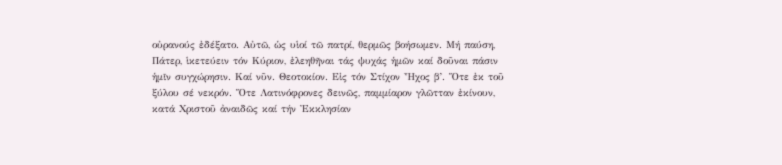οὐρανούς ἐδέξατο. Αὐτῶ, ὡς υἱοί τῶ πατρί, θερμῶς βοήσωμεν. Μή παύση, Πάτερ, ἱκετεύειν τόν Κύριον, ἐλεηθῆναι τάς ψυχάς ἡμῶν καί δοῦναι πάσιν ἡμῖν συγχώρησιν. Καί νῦν. Θεοτοκίον. Εἰς τόν Στίχον Ἦχος β’. Ὅτε ἐκ τοῦ ξύλου σέ νεκρόν. Ὅτε Λατινόφρονες δεινῶς, παμμίαρον γλῶτταν ἐκίνουν, κατά Χριστοῦ ἀναιδῶς καί τήν Ἐκκλησίαν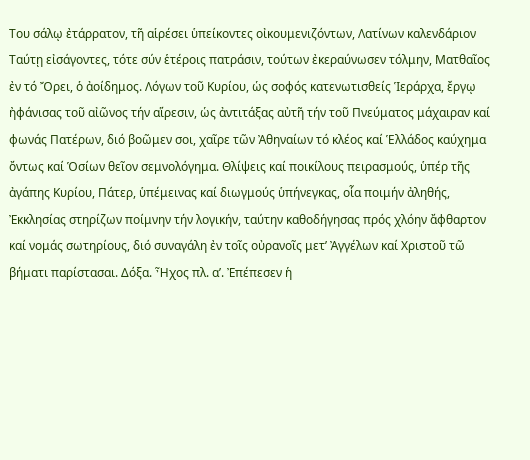Του σάλῳ ἐτάρρατον, τῆ αἱρέσει ὑπείκοντες οἰκουμενιζόντων, Λατίνων καλενδάριον Ταύτῃ εἰσάγοντες, τότε σύν ἑτέροις πατράσιν, τούτων ἐκεραύνωσεν τόλμην, Ματθαῖος ἐν τό Ὄρει, ὁ ἀοίδημος. Λόγων τοῦ Κυρίου, ὡς σοφός κατενωτισθείς Ἱεράρχα, ἔργῳ ἠφάνισας τοῦ αἰῶνος τήν αἵρεσιν, ὡς ἀντιτάξας αὐτῆ τήν τοῦ Πνεύματος μάχαιραν καί φωνάς Πατέρων, διό βοῶμεν σοι, χαῖρε τῶν Ἀθηναίων τό κλέος καί Ἑλλάδος καύχημα ὄντως καί Ὁσίων θεῖον σεμνολόγημα. Θλίψεις καί ποικίλους πειρασμούς, ὑπέρ τῆς ἀγάπης Κυρίου, Πάτερ, ὑπέμεινας καί διωγμούς ὑπήνεγκας, οἷα ποιμήν ἀληθής, Ἐκκλησίας στηρίζων ποίμνην τήν λογικήν, ταύτην καθοδήγησας πρός χλόην ἄφθαρτον καί νομάς σωτηρίους, διό συναγάλη ἐν τοῖς οὐρανοῖς μετ’ Ἀγγέλων καί Χριστοῦ τῶ βήματι παρίστασαι. Δόξα. Ἦχος πλ. α’. Ἐπέπεσεν ἡ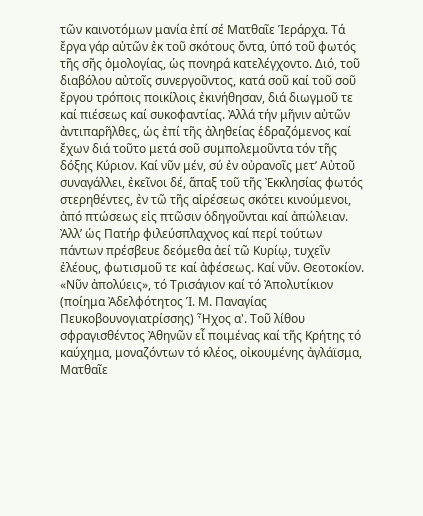τῶν καινοτόμων μανία ἐπί σέ Ματθαῖε Ἱεράρχα. Τά ἔργα γάρ αὐτῶν ἐκ τοῦ σκότους ὄντα, ὑπό τοῦ φωτός τῆς σῆς ὁμολογίας, ὡς πονηρά κατελέγχοντο. Διό, τοῦ διαβόλου αὐτοῖς συνεργοῦντος, κατά σοῦ καί τοῦ σοῦ ἔργου τρόποις ποικίλοις ἐκινήθησαν, διά διωγμοῦ τε καί πιέσεως καί συκοφαντίας. Ἀλλά τήν μῆνιν αὐτῶν ἀντιπαρῆλθες, ὡς ἐπί τῆς ἀληθείας ἑδραζόμενος καί ἔχων διά τοῦτο μετά σοῦ συμπολεμοῦντα τόν τῆς δόξης Κύριον. Καί νῦν μέν, σύ ἐν οὐρανοῖς μετ’ Αὐτοῦ συναγάλλει, ἐκεῖνοι δέ, ἅπαξ τοῦ τῆς Ἐκκλησίας φωτός στερηθέντες, ἐν τῶ τῆς αἱρέσεως σκότει κινούμενοι, ἀπό πτώσεως εἰς πτῶσιν ὁδηγοῦνται καί ἀπώλειαν. Ἀλλ’ ὡς Πατήρ φιλεύσπλαχνος καί περί τούτων πάντων πρέσβευε δεόμεθα ἀεί τῶ Κυρίῳ, τυχεῖν ἐλέους, φωτισμοῦ τε καί ἀφέσεως. Καί νῦν. Θεοτοκίον. «Νῦν ἀπολύεις», τό Τρισάγιον καί τό Ἀπολυτίκιον (ποίημα Ἀδελφότητος Ἱ. Μ. Παναγίας Πευκοβουνογιατρίσσης) Ἦχος α'. Τοῦ λίθου σφραγισθέντος Ἀθηνῶν εἶ ποιμένας καί τῆς Κρήτης τό καύχημα, μοναζόντων τό κλέος, οἰκουμένης ἀγλάϊσμα, Ματθαῖε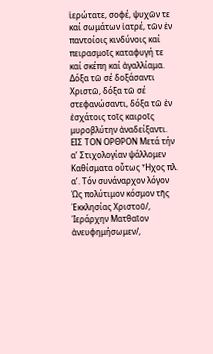ἱερώτατε, σοφέ, ψυχῶν τε καί σωμάτων ἰατρέ, τῶν ἐν παντοίοις κινδύνοις καί πειρασμοῖς καταφυγή τε καί σκέπη καί ἀγαλλίαμα. Δόξα τῶ σέ δοξάσαντι Χριστῶ, δόξα τῶ σέ στεφανώσαντι, δόξα τῶ ἐν ἐσχάτοις τοῖς καιροῖς μυροβλύτην ἀναδείξαντι. ΕΙΣ ΤΟΝ ΟΡΘΡΟΝ Μετά τήν α’ Στιχολογίαν ψάλλομεν Καθίσματα οὗτως Ἦχος πλ. α’. Τόν συνάναρχον λόγον Ὡς πολύτιμον κόσμον τῆς Ἐκκλησίας Χριστοῦ/, Ἱεράρχην Ματθαῖον ἀνευφημήσωμεν/,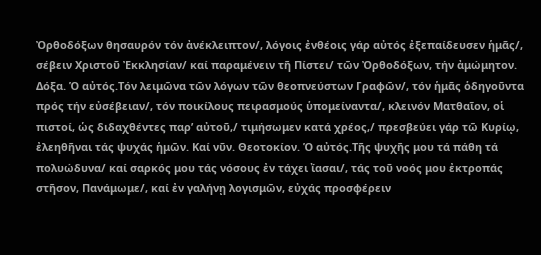Ὀρθοδόξων θησαυρόν τόν ἀνέκλειπτον/, λόγοις ἐνθέοις γάρ αὐτός ἐξεπαίδευσεν ἡμᾶς/, σέβειν Χριστοῦ Ἐκκλησίαν/ καί παραμένειν τῆ Πίστει/ τῶν Ὀρθοδόξων, τήν ἀμώμητον. Δόξα. Ὁ αὐτός.Τόν λειμῶνα τῶν λόγων τῶν θεοπνεύστων Γραφῶν/, τόν ἡμᾶς ὁδηγοῦντα πρός τήν εὐσέβειαν/, τόν ποικίλους πειρασμούς ὑπομείναντα/, κλεινόν Ματθαῖον, οἱ πιστοί, ὡς διδαχθέντες παρ’ αὐτοῦ,/ τιμήσωμεν κατά χρέος,/ πρεσβεύει γάρ τῶ Κυρίῳ, ἐλεηθῆναι τάς ψυχάς ἡμῶν. Καί νῦν. Θεοτοκίον. Ὁ αὐτός.Τῆς ψυχῆς μου τά πάθη τά πολυώδυνα/ καί σαρκός μου τάς νόσους ἐν τάχει ἴασαι/, τάς τοῦ νοός μου ἐκτροπάς στῆσον, Πανάμωμε/, καί ἐν γαλήνῃ λογισμῶν, εὐχάς προσφέρειν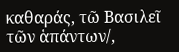καθαράς, τῶ Βασιλεῖ τῶν ἁπάντων/,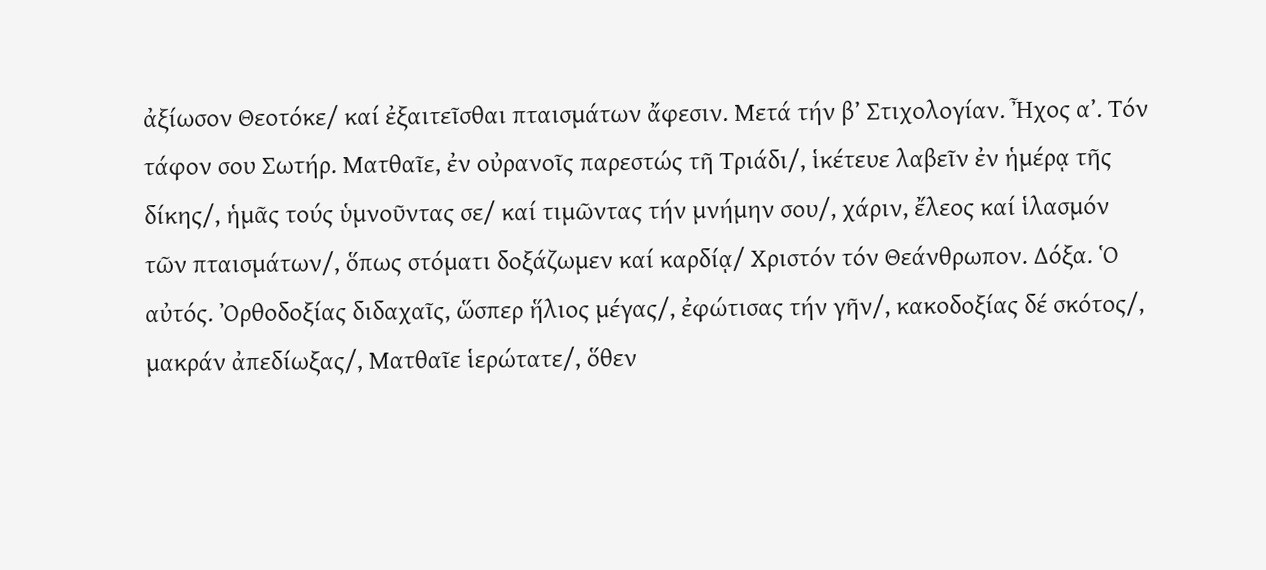ἀξίωσον Θεοτόκε/ καί ἐξαιτεῖσθαι πταισμάτων ἄφεσιν. Μετά τήν β’ Στιχολογίαν. Ἦχος α’. Τόν τάφον σου Σωτήρ. Ματθαῖε, ἐν οὐρανοῖς παρεστώς τῆ Τριάδι/, ἱκέτευε λαβεῖν ἐν ἡμέρᾳ τῆς δίκης/, ἡμᾶς τούς ὑμνοῦντας σε/ καί τιμῶντας τήν μνήμην σου/, χάριν, ἔλεος καί ἱλασμόν τῶν πταισμάτων/, ὅπως στόματι δοξάζωμεν καί καρδίᾳ/ Χριστόν τόν Θεάνθρωπον. Δόξα. Ὁ αὐτός. Ὀρθοδοξίας διδαχαῖς, ὥσπερ ἥλιος μέγας/, ἐφώτισας τήν γῆν/, κακοδοξίας δέ σκότος/, μακράν ἀπεδίωξας/, Ματθαῖε ἱερώτατε/, ὅθεν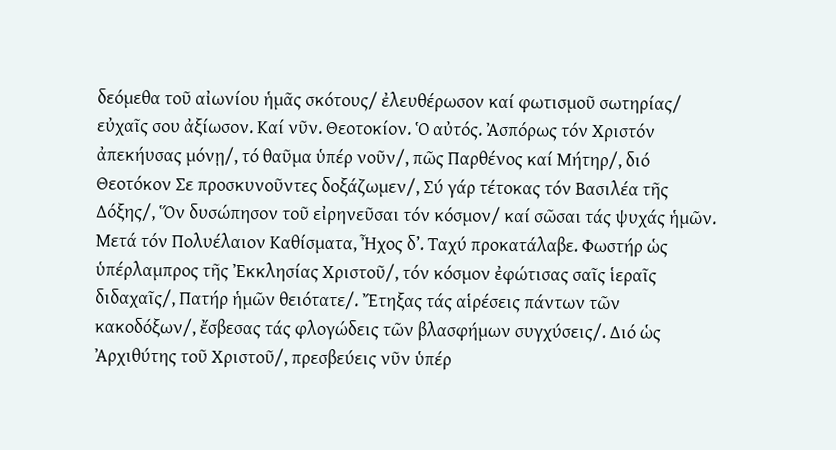δεόμεθα τοῦ αἰωνίου ἡμᾶς σκότους/ ἐλευθέρωσον καί φωτισμοῦ σωτηρίας/ εὐχαῖς σου ἀξίωσον. Καί νῦν. Θεοτοκίον. Ὁ αὐτός. Ἀσπόρως τόν Χριστόν ἀπεκήυσας μόνῃ/, τό θαῦμα ὑπέρ νοῦν/, πῶς Παρθένος καί Μήτηρ/, διό Θεοτόκον Σε προσκυνοῦντες δοξάζωμεν/, Σύ γάρ τέτοκας τόν Βασιλέα τῆς Δόξης/, Ὅν δυσώπησον τοῦ εἰρηνεῦσαι τόν κόσμον/ καί σῶσαι τάς ψυχάς ἡμῶν. Μετά τόν Πολυέλαιον Καθίσματα, Ἦχος δ’. Ταχύ προκατάλαβε. Φωστήρ ὡς ὑπέρλαμπρος τῆς Ἐκκλησίας Χριστοῦ/, τόν κόσμον ἐφώτισας σαῖς ἱεραῖς διδαχαῖς/, Πατήρ ἡμῶν θειότατε/. Ἔτηξας τάς αἱρέσεις πάντων τῶν κακοδόξων/, ἔσβεσας τάς φλογώδεις τῶν βλασφήμων συγχύσεις/. Διό ὡς Ἀρχιθύτης τοῦ Χριστοῦ/, πρεσβεύεις νῦν ὑπέρ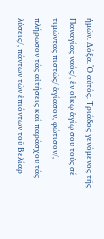ἡμῶν. Δόξα. Ὁ αὐτός. Τριάδος γενόμενος τῆς Παναγίας ναός/, ἐν οἴκῳ ἁγίῳ σου τούς σέ τιμῶντας πιστῶς/ ἁγίασον, φώτισον/, πλήρωσον τάς αἰτήσεις καί παράσχου τάς λύσεις/, πάντων τῶν ἐπιόντων τοῦ Βελίαρ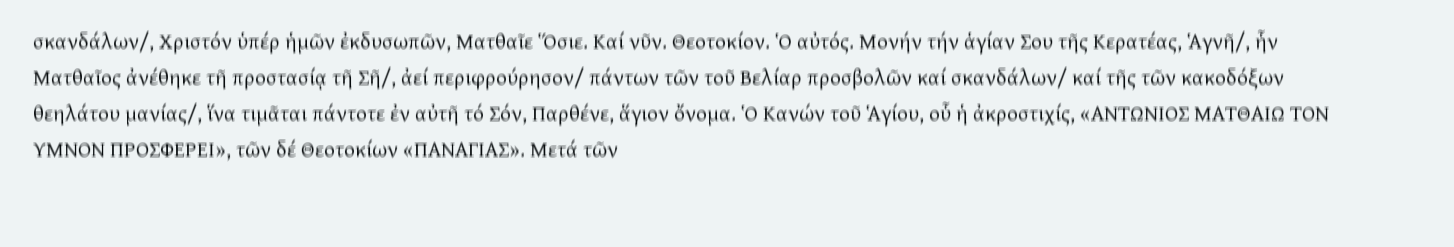σκανδάλων/, Χριστόν ὑπέρ ἡμῶν ἐκδυσωπῶν, Ματθαῖε Ὅσιε. Καί νῦν. Θεοτοκίον. Ὁ αὐτός. Μονήν τήν ἁγίαν Σου τῆς Κερατέας, Ἁγνῆ/, ἧν Ματθαῖος ἀνέθηκε τῆ προστασίᾳ τῆ Σῆ/, ἀεί περιφρούρησον/ πάντων τῶν τοῦ Βελίαρ προσβολῶν καί σκανδάλων/ καί τῆς τῶν κακοδόξων θεηλάτου μανίας/, ἵνα τιμᾶται πάντοτε ἐν αὐτῆ τό Σόν, Παρθένε, ἅγιον ὄνομα. Ὁ Κανών τοῦ Ἁγίου, οὗ ἡ ἀκροστιχίς, «ΑΝΤΩΝΙΟΣ ΜΑΤΘΑΙΩ ΤΟΝ ΥΜΝΟΝ ΠΡΟΣΦΕΡΕΙ», τῶν δέ Θεοτοκίων «ΠΑΝΑΓΙΑΣ». Μετά τῶν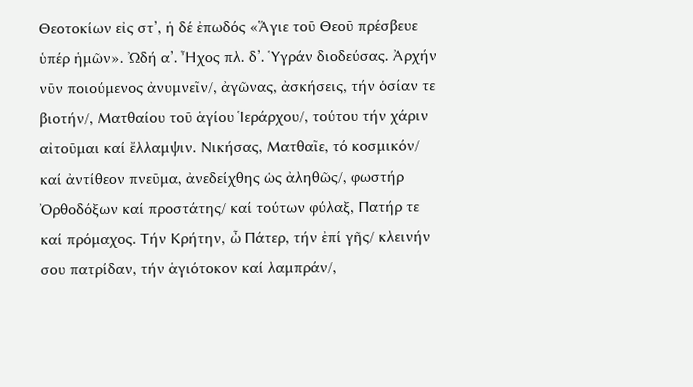Θεοτοκίων εἰς στ’, ἡ δέ ἐπωδός «Ἅγιε τοῦ Θεοῦ πρέσβευε ὑπέρ ἡμῶν». Ὠδή α’. Ἦχος πλ. δ’. Ὑγράν διοδεύσας. Ἀρχήν νῦν ποιούμενος ἀνυμνεῖν/, ἀγῶνας, ἀσκήσεις, τήν ὁσίαν τε βιοτήν/, Ματθαίου τοῦ ἁγίου Ἱεράρχου/, τούτου τήν χάριν αἰτοῦμαι καί ἔλλαμψιν. Νικήσας, Ματθαῖε, τό κοσμικόν/ καί ἀντίθεον πνεῦμα, ἀνεδείχθης ὡς ἀληθῶς/, φωστήρ Ὀρθοδόξων καί προστάτης/ καί τούτων φύλαξ, Πατήρ τε καί πρόμαχος. Τήν Κρήτην, ὦ Πάτερ, τήν ἐπί γῆς/ κλεινήν σου πατρίδαν, τήν ἁγιότοκον καί λαμπράν/,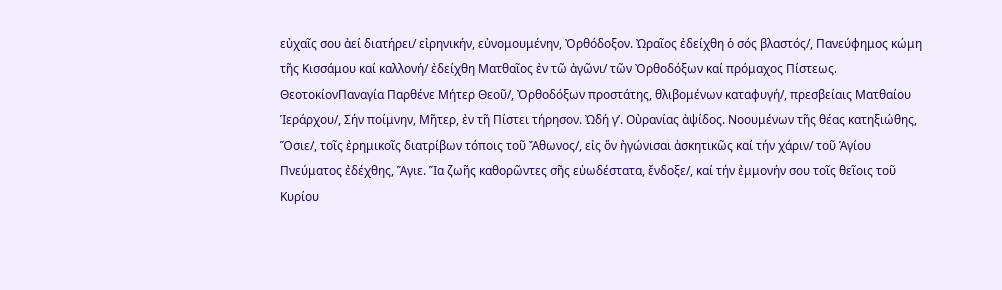εὐχαῖς σου ἀεί διατήρει/ εἰρηνικήν, εὐνομουμένην, Ὀρθόδοξον. Ὠραῖος ἐδείχθη ὁ σός βλαστός/, Πανεύφημος κώμη τῆς Κισσάμου καί καλλονή/ ἐδείχθη Ματθαῖος ἐν τῶ ἀγῶνι/ τῶν Ὀρθοδόξων καί πρόμαχος Πίστεως. ΘεοτοκίονΠαναγία Παρθένε Μήτερ Θεοῦ/, Ὀρθοδόξων προστάτης, θλιβομένων καταφυγή/, πρεσβείαις Ματθαίου Ἱεράρχου/, Σήν ποίμνην, Μῆτερ, ἐν τῆ Πίστει τήρησον. Ὠδή γ’. Οὐρανίας ἀψίδος. Νοουμένων τῆς θέας κατηξιώθης, Ὅσιε/, τοῖς ἐρημικοῖς διατρίβων τόποις τοῦ Ἄθωνος/, εἰς ὅν ἠγώνισαι ἀσκητικῶς καί τήν χάριν/ τοῦ Ἁγίου Πνεύματος ἐδέχθης, Ἅγιε. Ἵα ζωῆς καθορῶντες σῆς εὐωδέστατα, ἔνδοξε/, καί τήν ἐμμονήν σου τοῖς θεῖοις τοῦ Κυρίου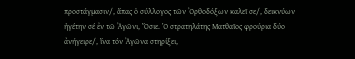προστάγμασιν/, ἅπας ὁ σύλλογος τῶν Ὀρθοδόξων καλεῖ σε/, δεικνύων ἡγέτην σέ ἐν τῶ Ἀγῶνι, Ὅσιε. Ὁ στρατηλάτης Ματθαῖος φρούρια δύο ἀνήγειρε/, ἵνα τόν Ἀγῶνα στηρίξει,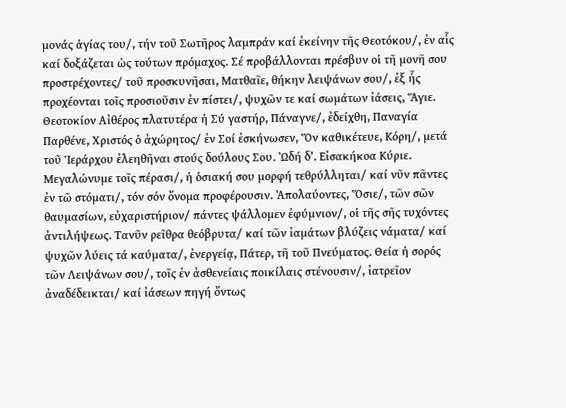μονάς ἁγίας του/, τήν τοῦ Σωτῆρος λαμπράν καί ἐκείνην τῆς Θεοτόκου/, ἐν αἷς καί δοξάζεται ὡς τούτων πρόμαχος. Σέ προβάλλονται πρέσβυν οἱ τῆ μονῆ σου προστρέχοντες/ τοῦ προσκυνῆσαι, Ματθαῖε, θήκην λειψάνων σου/, ἐξ ἧς προχέονται τοῖς προσιοῦσιν ἐν πίστει/, ψυχῶν τε καί σωμάτων ἰάσεις, Ἅγιε. Θεοτοκίον Αἰθέρος πλατυτέρα ἡ Σύ γαστήρ, Πάναγνε/, ἐδείχθη, Παναγία Παρθένε, Χριστός ὁ ἀχώρητος/ ἐν Σοί ἐσκήνωσεν, Ὅν καθικέτευε, Κόρη/, μετά τοῦ Ἱεράρχου ἐλεηθῆναι στούς δούλους Σου. Ὠδή δ’. Εἰσακήκοα Κύριε. Μεγαλώνυμε τοῖς πέρασι/, ἡ ὁσιακή σου μορφή τεθρύλληται/ καί νῦν πᾶντες ἐν τῶ στόματι/, τόν σόν ὄνομα προφέρουσιν. Ἀπολαύοντες, Ὅσιε/, τῶν σῶν θαυμασίων, εὐχαριστήριον/ πάντες ψάλλομεν ἐφύμνιον/, οἱ τῆς σῆς τυχόντες ἀντιλήψεως. Τανῦν ρεῖθρα θεόβρυτα/ καί τῶν ἰαμάτων βλύζεις νάματα/ καί ψυχῶν λύεις τά καύματα/, ἐνεργείᾳ, Πάτερ, τῆ τοῦ Πνεύματος. Θεία ἡ σορός τῶν Λειψάνων σου/, τοῖς ἐν ἀσθενείαις ποικίλαις στένουσιν/, ἰατρεῖον ἀναδέδεικται/ καί ἰάσεων πηγή ὄντως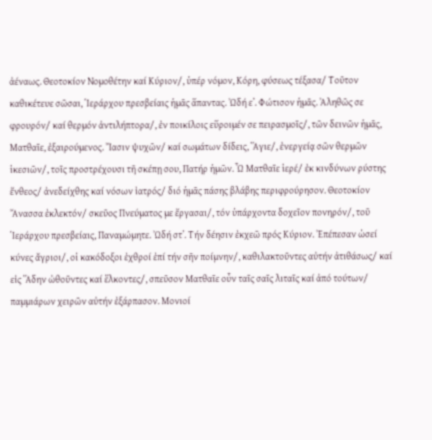ἀέναως. Θεοτοκίον Νομοθέτην καί Κύριον/, ὑπέρ νόμον, Κόρη, φύσεως τέξασα/ Τοῦτον καθικέτευε σῶσαι, Ἱεράρχου πρεσβείαις ἡμᾶς ἅπαντας. Ὠδή ε’. Φώτισον ἡμᾶς. Ἀληθῶς σε φρουρόν/ καί θερμόν ἀντιλήπτορα/, ἐν ποικίλοις εὕροιμέν σε πειρασμοῖς/, τῶν δεινῶν ἡμᾶς, Ματθαῖε, ἐξαιρούμενος. Ἴασιν ψυχῶν/ καί σωμάτων δίδεις, Ἅγιε/, ἐνεργείᾳ σῶν θερμῶν ἱκεσιῶν/, τοῖς προστρέχουσι τῆ σκέπῃ σου, Πατήρ ἡμῶν. Ὦ Ματθαῖε ἱερέ/ ἐκ κινδύνων ρύστης ἔνθεος/ ἀνεδείχθης καί νόσων ἰατρός/ διό ἡμᾶς πάσης βλάβης περιφρούρησον. Θεοτοκίον Ἄνασσα ἐκλεκτόν/ σκεῦος Πνεύματος με ἔργασαι/, τόν ὑπάρχοντα δοχεῖον πονηρόν/, τοῦ Ἱεράρχου πρεσβείαις, Παναμώμητε. Ὠδή στ’. Τήν δέησιν ἐκχεῶ πρός Κύριον. Ἐπέπεσαν ὡσεί κύνες ἄγριοι/, οἱ κακόδοξοι ἐχθροί ἐπί τήν σῆν ποίμνην/, καθιλακτοῦντες αὐτήν ἀτιθάσως/ καί εἰς Ἅδην ὠθοῦντες καί ἕλκοντες/, σπεῦσον Ματθαῖε οὖν ταῖς σαῖς λιταῖς καί ἀπό τούτων/ παμμιάρων χειρῶν αὐτήν ἐξάρπασον. Μονιοί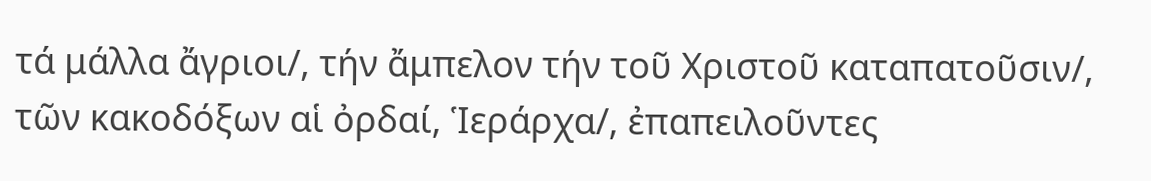τά μάλλα ἄγριοι/, τήν ἄμπελον τήν τοῦ Χριστοῦ καταπατοῦσιν/, τῶν κακοδόξων αἱ ὀρδαί, Ἱεράρχα/, ἐπαπειλοῦντες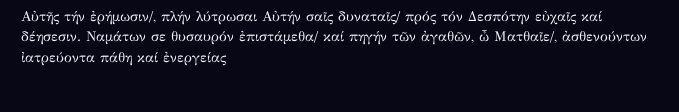Αὐτῆς τήν ἐρήμωσιν/, πλήν λύτρωσαι Αὐτήν σαῖς δυναταῖς/ πρός τόν Δεσπότην εὐχαῖς καί δέησεσιν. Ναμάτων σε θυσαυρόν ἐπιστάμεθα/ καί πηγήν τῶν ἀγαθῶν, ὦ Ματθαῖε/, ἀσθενούντων ἰατρεύοντα πάθη καί ἐνεργείας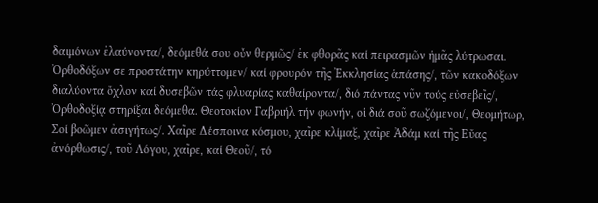δαιμόνων ἐλαύνοντα/, δεόμεθά σου οὖν θερμῶς/ ἐκ φθορᾶς καί πειρασμῶν ἡμᾶς λύτρωσαι. Ὀρθοδόξων σε προστάτην κηρύττομεν/ καί φρουρόν τῆς Ἐκκλησίας ἁπάσης/, τῶν κακοδόξων διαλύοντα ὄχλον καί δυσεβῶν τάς φλυαρίας καθαίροντα/, διό πάντας νῦν τούς εὐσεβεῖς/, Ὀρθοδοξίᾳ στηρίξαι δεόμεθα. Θεοτοκίον Γαβριήλ τήν φωνήν, οἱ διά σοῦ σωζόμενοι/, Θεομήτωρ, Σοί βοῶμεν ἀσιγήτως/. Χαῖρε Δέσποινα κόσμου, χαῖρε κλίμαξ, χαῖρε Ἀδάμ καί τῆς Εὔας ἀνόρθωσις/, τοῦ Λόγου, χαῖρε, καί Θεοῦ/, τό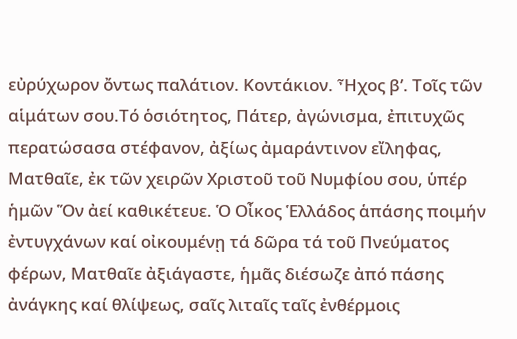εὐρύχωρον ὄντως παλάτιον. Κοντάκιον. Ἦχος β’. Τοῖς τῶν αἱμάτων σου.Τό ὁσιότητος, Πάτερ, ἀγώνισμα, ἐπιτυχῶς περατώσασα στέφανον, ἀξίως ἀμαράντινον εἴληφας, Ματθαῖε, ἐκ τῶν χειρῶν Χριστοῦ τοῦ Νυμφίου σου, ὑπέρ ἡμῶν Ὅν ἀεί καθικέτευε. Ὁ Οἶκος Ἑλλάδος ἁπάσης ποιμήν ἐντυγχάνων καί οἰκουμένῃ τά δῶρα τά τοῦ Πνεύματος φέρων, Ματθαῖε ἀξιάγαστε, ἡμᾶς διέσωζε ἀπό πάσης ἀνάγκης καί θλίψεως, σαῖς λιταῖς ταῖς ἐνθέρμοις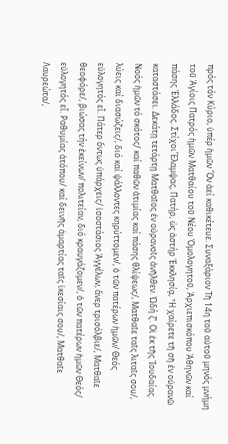πρός τόν Κύριο, ὑπέρ ἡμῶν Ὅν ἀεί καθικέτευε. Συναξάριον Τῆ 14η τοῦ αὐτοῦ μηνός μνήμη τοῦ Ἁγίοις Πατρός ἡμῶν Ματθαίου τοῦ Νέου Ὁμολογητοῦ, Ἀρχιεπισκόπου Ἀθηνῶν καί πάσης Ἑλλάδος. ΣτίχοιἜλαμψας, Πατήρ, ὡς ἀστήρ Ἐκκλησίᾳ, Ἧ χαίρετε τῆ σῆ ἐν οὐρανῶ καταστάσει. Δεκάτῃ τετάρτῃ Ματθαῖος ἐν οὐρανοῖς ἀνῆλθεν. Ὠδή ζ’. Οἱ ἐκ τῆς Ἰουδαίας. Νοός ἡμῶν τό σκότος/ καί παθῶν ἀτιμίας καί πάσης θλίψεως/, Ματθαῖε ταῖς λιταῖς σου/, λύεις καί διασώζεις/, διό καί ψάλλοντες κηρύττομεν/, ὁ τῶν πατέρων ἡμῶν/ Θεός εὐλογητός εἶ. Πάτερ ὄντως ὑπάρχεις/ ἰσοστάσιος Ἀγγέλων, ἄνερ τρισόλβιε/, Ματθαῖε θεοφόρε/, βιώσας τήν ἐκείνων/ πολιτείαν, διό κραυγάζομεν/, ὁ τῶν πατέρων ἡμῶν Θεός/ εὐλογητός εἶ. Ραθυμίας ἀτόπου/ καί δεινῆς ἁμαρτίας ταῖς ἱκεσίαις σου/, Ματθαῖε Λαυρεώτα/,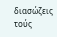διασώζεις τούς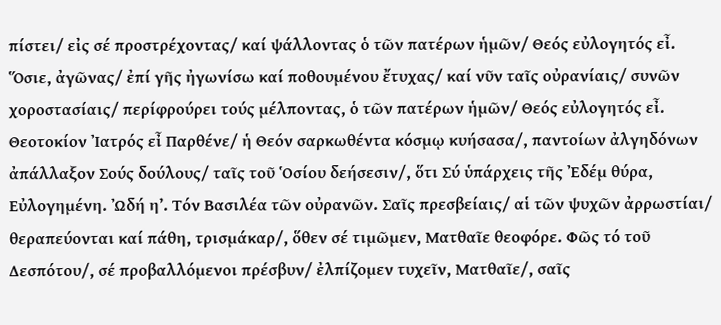πίστει/ εἰς σέ προστρέχοντας/ καί ψάλλοντας ὁ τῶν πατέρων ἡμῶν/ Θεός εὐλογητός εἶ. Ὅσιε, ἀγῶνας/ ἐπί γῆς ἠγωνίσω καί ποθουμένου ἔτυχας/ καί νῦν ταῖς οὐρανίαις/ συνῶν χοροστασίαις/ περίφρούρει τούς μέλποντας, ὁ τῶν πατέρων ἡμῶν/ Θεός εὐλογητός εἶ. Θεοτοκίον Ἰατρός εἶ Παρθένε/ ἡ Θεόν σαρκωθέντα κόσμῳ κυήσασα/, παντοίων ἀλγηδόνων ἀπάλλαξον Σούς δούλους/ ταῖς τοῦ Ὁσίου δεήσεσιν/, ὅτι Σύ ὑπάρχεις τῆς Ἐδέμ θύρα, Εὐλογημένη. Ὠδή η’. Τόν Βασιλέα τῶν οὐρανῶν. Σαῖς πρεσβείαις/ αἱ τῶν ψυχῶν ἀρρωστίαι/ θεραπεύονται καί πάθη, τρισμάκαρ/, ὅθεν σέ τιμῶμεν, Ματθαῖε θεοφόρε. Φῶς τό τοῦ Δεσπότου/, σέ προβαλλόμενοι πρέσβυν/ ἐλπίζομεν τυχεῖν, Ματθαῖε/, σαῖς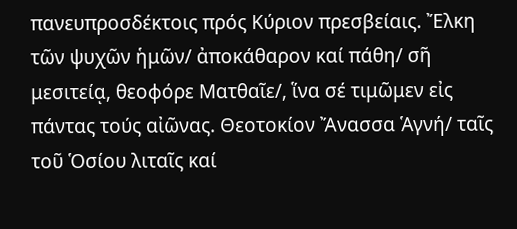πανευπροσδέκτοις πρός Κύριον πρεσβείαις. Ἔλκη τῶν ψυχῶν ἡμῶν/ ἀποκάθαρον καί πάθη/ σῆ μεσιτείᾳ, θεοφόρε Ματθαῖε/, ἵνα σέ τιμῶμεν εἰς πάντας τούς αἰῶνας. Θεοτοκίον Ἄνασσα Ἁγνή/ ταῖς τοῦ Ὁσίου λιταῖς καί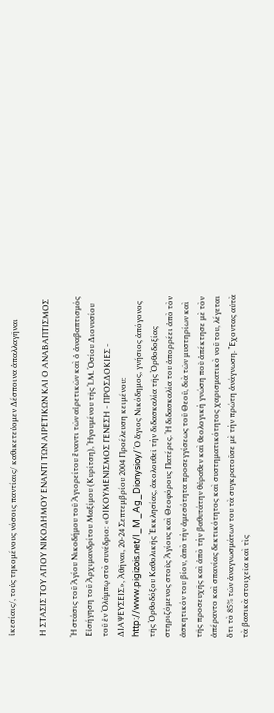ἱκεσίαις/, τούς τηκομένους νόσοις παντίαις/ καθικετεύομεν Δέσποινα ἀπαλλαγῆναι

Η ΣΤΑΣΙΣ ΤΟΥ ΑΓΙΟΥ ΝΙΚΟΔΗΜΟΥ ΕΝΑΝΤΙ ΤΩΝ ΑΙΡΕΤΙΚΩΝ ΚΑΙ Ο ΑΝΑΒΑΠΤΙΣΜΟΣ

Ἡ στάσις τοῦ Ἁγίου Νικοδήμου τοῦ Ἁγιορείτου ἔναντι τῶν αἱρετικῶν καὶ ὁ ἀναβαπτισμός Εἰσήγηση τοῦ Ἀρχιμανδρίτου Μαξίμου (Κυρίτση), Ἡγουμένου τῆς Ἱ.Μ. Ὁσίου Διονυσίου τοῦ ἐν Ὀλύμπῳ στὸ συνέδριο: «ΟΙΚΟΥΜΕΝΙΣΜΟΣ ΓΕΝΕΣΗ - ΠΡΟΣΔΟΚΙΕΣ - ΔΙΑΨΕΥΣΕΙΣ», Ἀθῆναι, 20-24 Σεπτεμβρίου 2004 Προέλευση κειμένου: http://www.pigizois.net/I_M_Ag_Dionysioy/ Ὁ ἅγιος Νικόδημος, γνήσιος ἀπόγονος τῆς Ὀρθοδόξου Καθολικῆς Ἐκκλησίας, ἀκολουθεῖ τὴν διδασκαλία τῆς Ὀρθοδοξίας στηριζόμενος στοὺς Ἁγίους καὶ Θεοφόρους Πατέρες. Ἡ διδασκαλία του ἀπορρέει ἀπὸ τὸν ἀσκητικόν του βίον, ἀπὸ τὴν ἀμεσότητα προσεγγίσεως τοῦ Θεοῦ, διὰ τῶν μυστηρίων καὶ τῆς προσευχῆς καὶ ἀπὸ τὴν βαθυτάτην θύραθεν καὶ θεολογικὴ γνώση ποὺ ἀπέκτησε μὲ τὸν ἀπέραντο καὶ σπανίας δεκτικότητος καὶ συστηματικότητος χαρισματικὸ νοῦ του, λέγεται ὅτι τὸ 85% τῶν ἀναγνωσμάτων του τὰ συγκρατοῦσε μὲ τὴν πρώτη ἀνάγνωση. Ἔχοντας αὐτὰ τὰ βασικὰ στοιχεῖα καὶ τὶς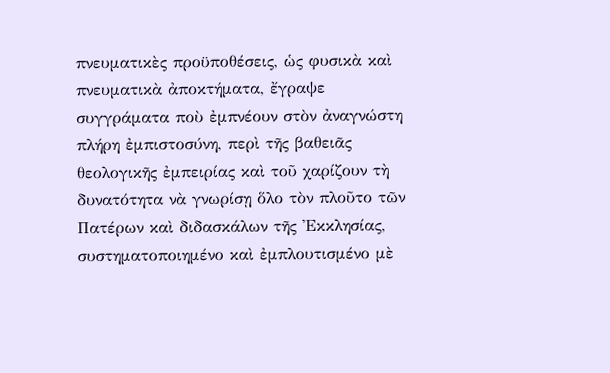πνευματικὲς προϋποθέσεις, ὡς φυσικὰ καὶ πνευματικὰ ἀποκτήματα, ἔγραψε συγγράματα ποὺ ἐμπνέουν στὸν ἀναγνώστη πλήρη ἐμπιστοσύνη, περὶ τῆς βαθειᾶς θεολογικῆς ἐμπειρίας καὶ τοῦ χαρίζουν τὴ δυνατότητα νὰ γνωρίσῃ ὅλο τὸν πλοῦτο τῶν Πατέρων καὶ διδασκάλων τῆς Ἐκκλησίας, συστηματοποιημένο καὶ ἐμπλουτισμένο μὲ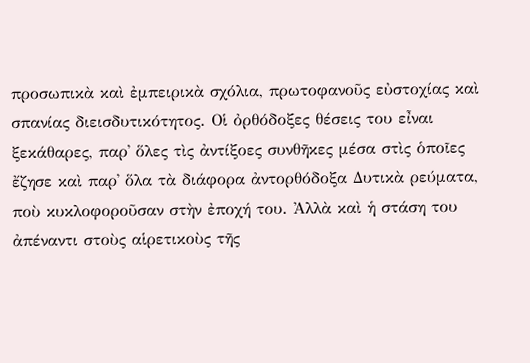προσωπικὰ καὶ ἐμπειρικὰ σχόλια, πρωτοφανοῦς εὐστοχίας καὶ σπανίας διεισδυτικότητος. Οἱ ὀρθόδοξες θέσεις του εἶναι ξεκάθαρες, παρ᾿ ὅλες τὶς ἀντίξοες συνθῆκες μέσα στὶς ὁποῖες ἔζησε καὶ παρ᾿ ὅλα τὰ διάφορα ἀντορθόδοξα Δυτικὰ ρεύματα, ποὺ κυκλοφοροῦσαν στὴν ἐποχή του. Ἀλλὰ καὶ ἡ στάση του ἀπέναντι στοὺς αἱρετικοὺς τῆς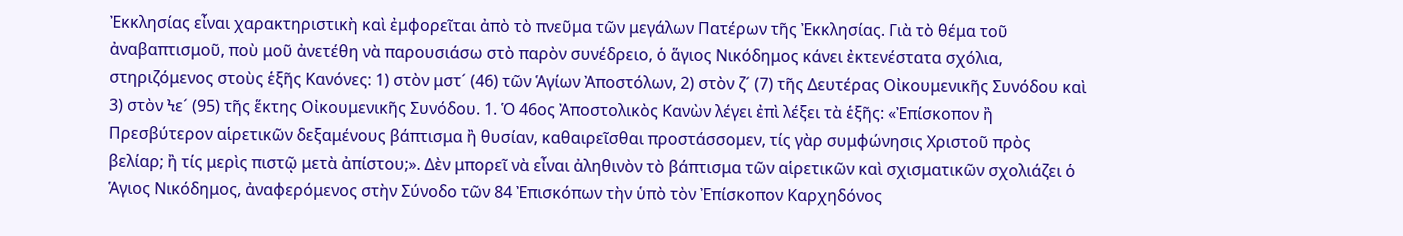Ἐκκλησίας εἶναι χαρακτηριστικὴ καὶ ἐμφορεῖται ἀπὸ τὸ πνεῦμα τῶν μεγάλων Πατέρων τῆς Ἐκκλησίας. Γιὰ τὸ θέμα τοῦ ἀναβαπτισμοῦ, ποὺ μοῦ ἀνετέθη νὰ παρουσιάσω στὸ παρὸν συνέδρειο, ὁ ἅγιος Νικόδημος κάνει ἐκτενέστατα σχόλια, στηριζόμενος στοὺς ἑξῆς Κανόνες: 1) στὸν μστ´ (46) τῶν Ἁγίων Ἀποστόλων, 2) στὸν ζ´ (7) τῆς Δευτέρας Οἰκουμενικῆς Συνόδου καὶ 3) στὸν Ϟε´ (95) τῆς ἕκτης Οἰκουμενικῆς Συνόδου. 1. Ὁ 46ος Ἀποστολικὸς Κανὼν λέγει ἐπὶ λέξει τὰ ἑξῆς: «Ἐπίσκοπον ἢ Πρεσβύτερον αἱρετικῶν δεξαμένους βάπτισμα ἢ θυσίαν, καθαιρεῖσθαι προστάσσομεν, τίς γὰρ συμφώνησις Χριστοῦ πρὸς βελίαρ; ἢ τίς μερὶς πιστῷ μετὰ ἀπίστου;». Δὲν μπορεῖ νὰ εἶναι ἀληθινὸν τὸ βάπτισμα τῶν αἱρετικῶν καὶ σχισματικῶν σχολιάζει ὁ Ἁγιος Νικόδημος, ἀναφερόμενος στὴν Σύνοδο τῶν 84 Ἐπισκόπων τὴν ὑπὸ τὸν Ἐπίσκοπον Καρχηδόνος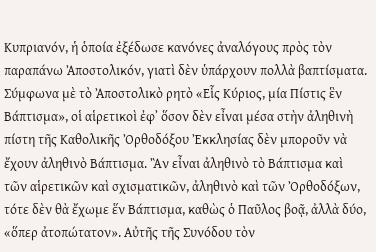Κυπριανόν, ἡ ὁποία ἐξέδωσε κανόνες ἀναλόγους πρὸς τὸν παραπάνω Ἀποστολικόν, γιατὶ δὲν ὑπάρχουν πολλὰ βαπτίσματα. Σύμφωνα μὲ τὸ Ἀποστολικὸ ρητὸ «Εἷς Κύριος, μία Πίστις ἓν Βάπτισμα», οἱ αἱρετικοὶ ἐφ᾿ ὅσον δὲν εἶναι μέσα στὴν ἀληθινὴ πίστη τῆς Καθολικῆς Ὀρθοδόξου Ἐκκλησίας δὲν μποροῦν νὰ ἔχουν ἀληθινὸ Βάπτισμα. Ἂν εἶναι ἀληθινὸ τὸ Βάπτισμα καὶ τῶν αἱρετικῶν καὶ σχισματικῶν, ἀληθινὸ καὶ τῶν Ὀρθοδόξων, τότε δὲν θὰ ἔχωμε ἕν Βάπτισμα, καθὼς ὁ Παῦλος βοᾷ, ἀλλὰ δύο, «ὅπερ ἀτοπώτατον». Αὐτῆς τῆς Συνόδου τὸν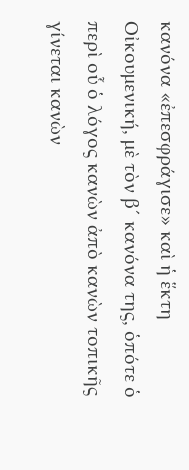κανόνα «ἐπεσφράγισε» καὶ ἡ ἕκτη Οἰκουμενική, μὲ τὸν β´ κανόνα της, ὁπότε ὁ περὶ οὗ ὁ λόγος κανὼν ἀπὸ κανὼν τοπικῆς γίνεται κανὼν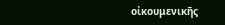οἰκουμενικῆς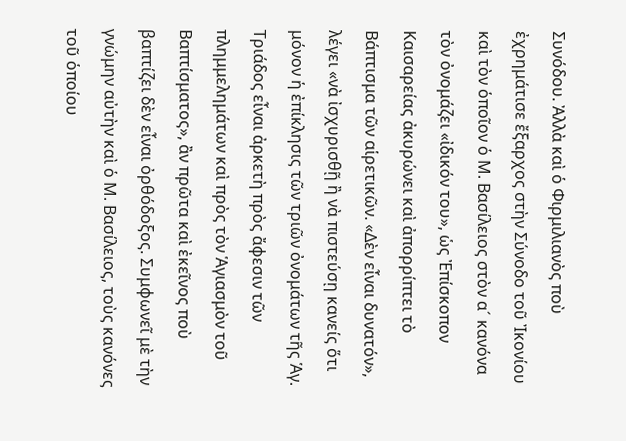Συνόδου. Ἀλλὰ καὶ ὁ Φιρμιλιανὸς ποὺ ἐχρημάτισε ἔξαρχος στὴν Σύνοδο τοῦ Ἰκονίου καὶ τὸν ὁποῖον ὁ Μ. Βασίλειος στὸν α´ κανόνα τὸν ὀνομάζει «ἰδικόν του», ὡς Ἐπίσκοπον Καισαρείας ἀκυρώνει καὶ ἀπορρίπτει τὸ Βάπτισμα τῶν αἱρετικῶν. «Δὲν εἶναι δυνατόν», λέγει «νὰ ἰσχυρισθῇ ἢ νὰ πιστεύσῃ κανείς ὅτι μόνον ἡ ἐπίκλησις τῶν τριῶν ὀνομάτων τῆς Ἁγ. Τριάδος εἶναι ἀρκετὴ πρὸς ἄφεσιν τῶν πλημμελημάτων καὶ πρὸς τὸν Ἁγιασμὸν τοῦ Βαπτίσματος», ἂν πρῶτα καὶ ἐκεῖνος ποὺ βαπτίζει δὲν εἶναι ὀρθόδοξος. Συμφωνεῖ μὲ τὴν γνώμην αὐτὴν καὶ ὁ Μ. Βασίλειος, τοὺς κανόνες τοῦ ὁποίου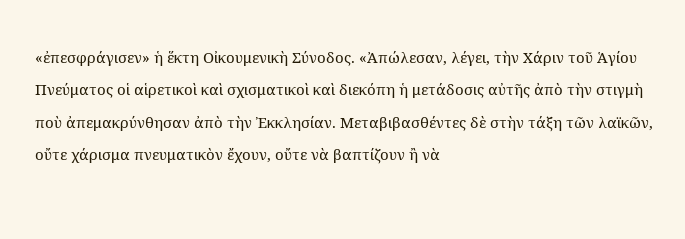«ἐπεσφράγισεν» ἡ ἕκτη Οἰκουμενικὴ Σύνοδος. «Ἀπώλεσαν, λέγει, τὴν Χάριν τοῦ Ἁγίου Πνεύματος οἱ αἱρετικοὶ καὶ σχισματικοὶ καὶ διεκόπη ἡ μετάδοσις αὐτῆς ἀπὸ τὴν στιγμὴ ποὺ ἀπεμακρύνθησαν ἀπὸ τὴν Ἐκκλησίαν. Μεταβιβασθέντες δὲ στὴν τάξη τῶν λαϊκῶν, οὔτε χάρισμα πνευματικὸν ἔχουν, οὔτε νὰ βαπτίζουν ἢ νὰ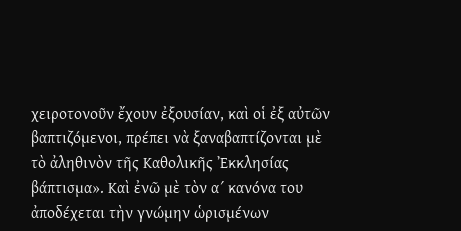χειροτονοῦν ἔχουν ἐξουσίαν, καὶ οἱ ἐξ αὐτῶν βαπτιζόμενοι, πρέπει νὰ ξαναβαπτίζονται μὲ τὸ ἀληθινὸν τῆς Καθολικῆς Ἐκκλησίας βάπτισμα». Καὶ ἐνῶ μὲ τὸν α´ κανόνα του ἀποδέχεται τὴν γνώμην ὡρισμένων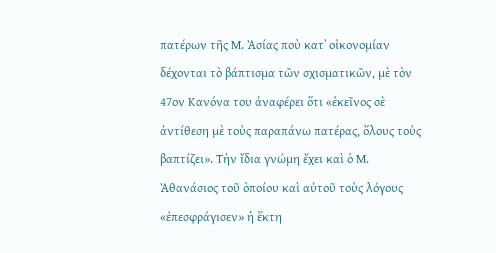πατέρων τῆς Μ. Ἀσίας ποὺ κατ᾿ οἰκονομίαν δέχονται τὸ βάπτισμα τῶν σχισματικῶν, μὲ τὸν 47ον Κανόνα του ἀναφέρει ὅτι «ἐκεῖνος σὲ ἀντίθεση μὲ τοὺς παραπάνω πατέρας, ὅλους τοὺς βαπτίζει». Τὴν ἴδια γνώμη ἔχει καὶ ὁ Μ. Ἀθανάσιος τοῦ ὁποίου καὶ αὐτοῦ τοὺς λόγους «ἐπεσφράγισεν» ἡ ἕκτη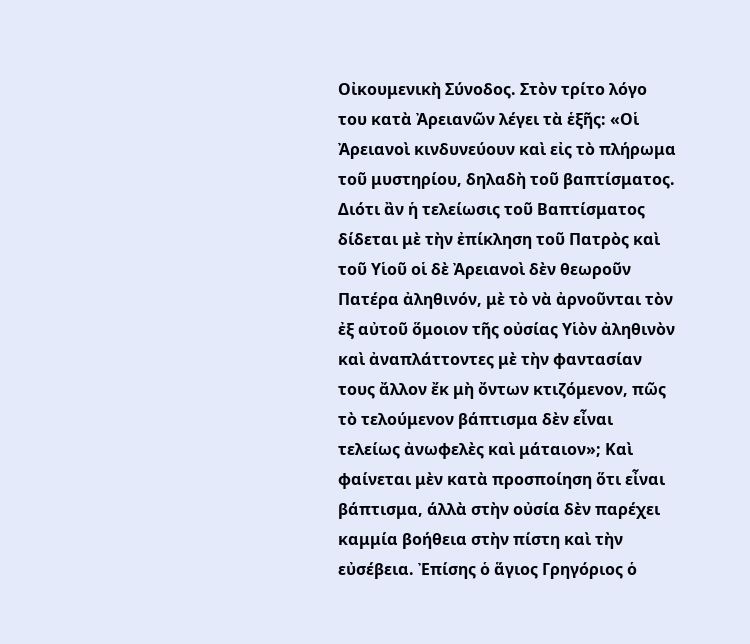Οἰκουμενικὴ Σύνοδος. Στὸν τρίτο λόγο του κατὰ Ἀρειανῶν λέγει τὰ ἑξῆς: «Οἱ Ἀρειανοὶ κινδυνεύουν καὶ εἰς τὸ πλήρωμα τοῦ μυστηρίου, δηλαδὴ τοῦ βαπτίσματος. Διότι ἂν ἡ τελείωσις τοῦ Βαπτίσματος δίδεται μὲ τὴν ἐπίκληση τοῦ Πατρὸς καὶ τοῦ Υἱοῦ οἱ δὲ Ἀρειανοὶ δὲν θεωροῦν Πατέρα ἀληθινόν, μὲ τὸ νὰ ἀρνοῦνται τὸν ἐξ αὐτοῦ ὅμοιον τῆς οὐσίας Υἱὸν ἀληθινὸν καὶ ἀναπλάττοντες μὲ τὴν φαντασίαν τους ἄλλον ἔκ μὴ ὄντων κτιζόμενον, πῶς τὸ τελούμενον βάπτισμα δὲν εἶναι τελείως ἀνωφελὲς καὶ μάταιον»; Καὶ φαίνεται μὲν κατὰ προσποίηση ὅτι εἶναι βάπτισμα, άλλὰ στὴν οὐσία δὲν παρέχει καμμία βοήθεια στὴν πίστη καὶ τὴν εὐσέβεια. Ἐπίσης ὁ ἅγιος Γρηγόριος ὁ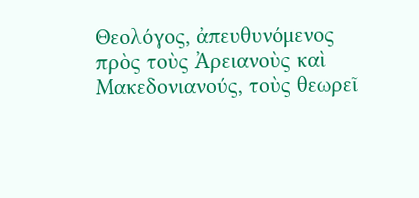Θεολόγος, ἀπευθυνόμενος πρὸς τοὺς Ἀρειανοὺς καὶ Μακεδονιανούς, τοὺς θεωρεῖ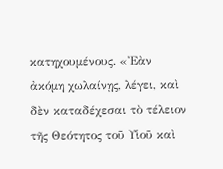κατηχουμένους. «Ἐὰν ἀκόμη χωλαίνῃς, λέγει, καὶ δὲν καταδέχεσαι τὸ τέλειον τῆς Θεότητος τοῦ Υἱοῦ καὶ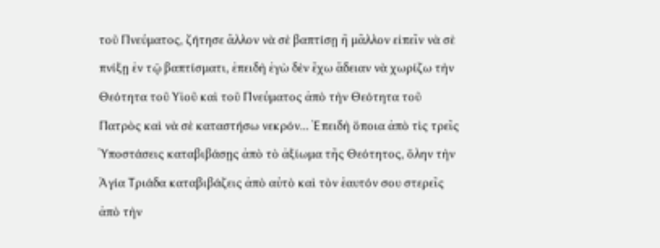τοῦ Πνεύματος, ζήτησε ἄλλον νὰ σὲ βαπτίσῃ ἢ μᾶλλον εἰπεῖν νὰ σὲ πνίξῃ ἐν τῷ βαπτίσματι, ἐπειδὴ ἐγὼ δὲν ἔχω ἄδειαν νὰ χωρίζω τὴν Θεότητα τοῦ Υἱοῦ καὶ τοῦ Πνεύματος ἀπὸ τὴν Θεότητα τοῦ Πατρὸς καὶ νὰ σὲ καταστήσω νεκρόν... Ἐπειδὴ ὅποια ἀπὸ τὶς τρεῖς Ὑποστάσεις καταβιβάσῃς ἀπὸ τὸ ἀξίωμα τῆς Θεότητος, ὅλην τὴν Ἁγία Τριάδα καταβιβάζεις ἀπὸ αὐτὸ καὶ τὸν ἑαυτόν σου στερεῖς ἀπὸ τὴν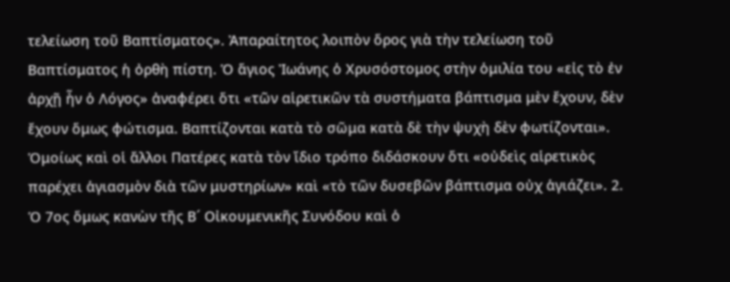τελείωση τοῦ Βαπτίσματος». Ἀπαραίτητος λοιπὸν ὅρος γιὰ τὴν τελείωση τοῦ Βαπτίσματος ἡ ὀρθὴ πίστη. Ὁ ἅγιος Ἰωάνης ὁ Χρυσόστομος στὴν ὁμιλία του «εἰς τὸ ἐν ἀρχῇ ἦν ὁ Λόγος» ἀναφέρει ὅτι «τῶν αἱρετικῶν τὰ συστήματα βάπτισμα μὲν ἔχουν, δὲν ἔχουν ὅμως φώτισμα. Βαπτίζονται κατὰ τὸ σῶμα κατὰ δὲ τὴν ψυχὴ δὲν φωτίζονται». Ὁμοίως καὶ οἱ ἄλλοι Πατέρες κατὰ τὸν ἴδιο τρόπο διδάσκουν ὅτι «οὐδεὶς αἱρετικὸς παρέχει ἁγιασμὸν διὰ τῶν μυστηρίων» καὶ «τὸ τῶν δυσεβῶν βάπτισμα οὐχ ἁγιάζει». 2. Ὁ 7ος ὅμως κανὼν τῆς Β´ Οἰκουμενικῆς Συνόδου καὶ ὁ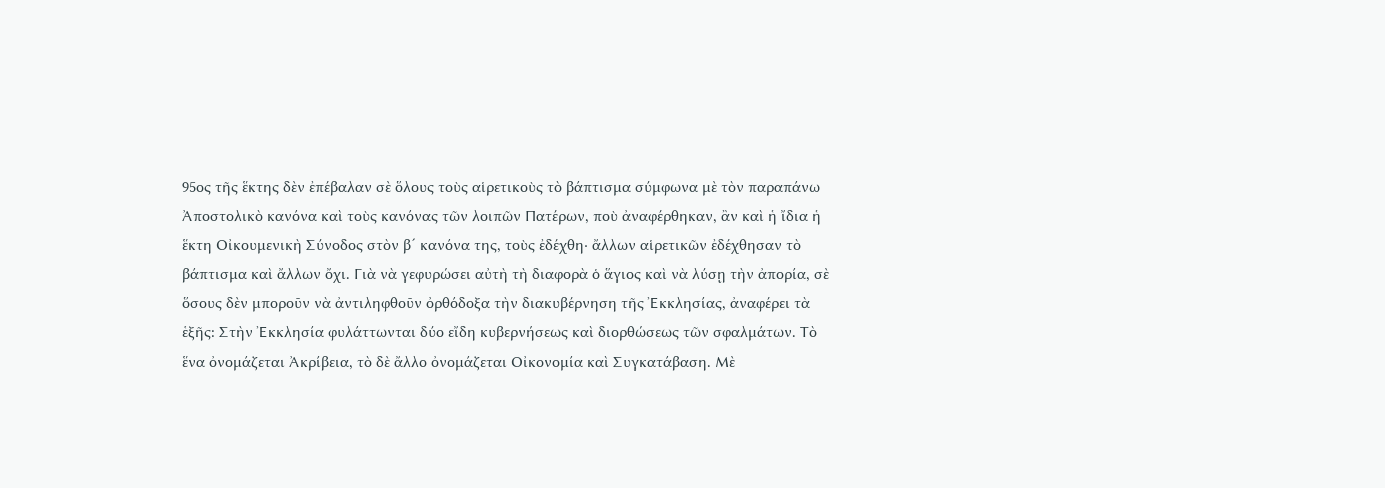95ος τῆς ἕκτης δὲν ἐπέβαλαν σὲ ὅλους τοὺς αἱρετικοὺς τὸ βάπτισμα σύμφωνα μὲ τὸν παραπάνω Ἀποστολικὸ κανόνα καὶ τοὺς κανόνας τῶν λοιπῶν Πατέρων, ποὺ ἀναφέρθηκαν, ἂν καὶ ἡ ἴδια ἡ ἕκτη Οἰκουμενικὴ Σύνοδος στὸν β´ κανόνα της, τοὺς ἐδέχθη· ἄλλων αἱρετικῶν ἐδέχθησαν τὸ βάπτισμα καὶ ἄλλων ὄχι. Γιὰ νὰ γεφυρώσει αὐτὴ τὴ διαφορὰ ὁ ἅγιος καὶ νὰ λύσῃ τὴν ἀπορία, σὲ ὅσους δὲν μποροῦν νὰ ἀντιληφθοῦν ὀρθόδοξα τὴν διακυβέρνηση τῆς Ἐκκλησίας, ἀναφέρει τὰ ἑξῆς: Στὴν Ἐκκλησία φυλάττωνται δύο εἴδη κυβερνήσεως καὶ διορθώσεως τῶν σφαλμάτων. Τὸ ἕνα ὀνομάζεται Ἀκρίβεια, τὸ δὲ ἄλλο ὀνομάζεται Οἰκονομία καὶ Συγκατάβαση. Μὲ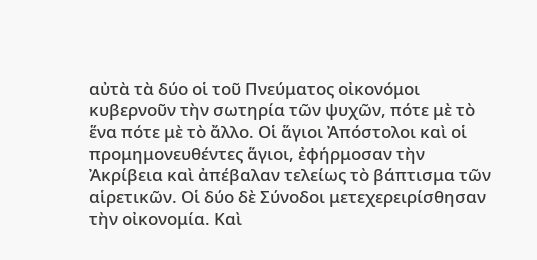αὐτὰ τὰ δύο οἱ τοῦ Πνεύματος οἰκονόμοι κυβερνοῦν τὴν σωτηρία τῶν ψυχῶν, πότε μὲ τὸ ἕνα πότε μὲ τὸ ἄλλο. Οἱ ἅγιοι Ἀπόστολοι καὶ οἱ προμημονευθέντες ἅγιοι, ἐφήρμοσαν τὴν Ἀκρίβεια καὶ ἀπέβαλαν τελείως τὸ βάπτισμα τῶν αἱρετικῶν. Οἱ δύο δὲ Σύνοδοι μετεχερειρίσθησαν τὴν οἰκονομία. Καὶ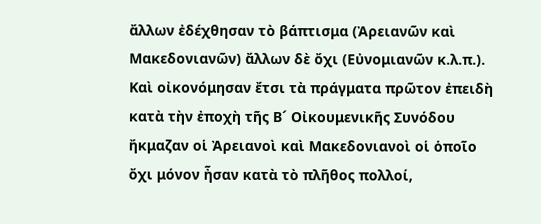ἄλλων ἐδέχθησαν τὸ βάπτισμα (Ἀρειανῶν καὶ Μακεδονιανῶν) ἄλλων δὲ ὄχι (Εὐνομιανῶν κ.λ.π.). Καὶ οἰκονόμησαν ἔτσι τὰ πράγματα πρῶτον ἐπειδὴ κατὰ τὴν ἐποχὴ τῆς Β´ Οἰκουμενικῆς Συνόδου ἤκμαζαν οἱ Ἀρειανοὶ καὶ Μακεδονιανοὶ οἱ ὁποῖο ὄχι μόνον ἦσαν κατὰ τὸ πλῆθος πολλοί,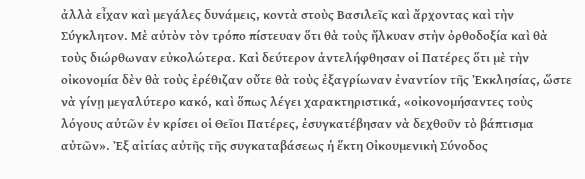ἀλλὰ εἶχαν καὶ μεγάλες δυνάμεις, κοντὰ στοὺς Βασιλεῖς καὶ ἄρχοντας καὶ τὴν Σύγκλητον. Μὲ αὐτὸν τὸν τρόπο πίστευαν ὅτι θὰ τοὺς ἤλκυαν στὴν ὀρθοδοξία καὶ θὰ τοὺς διώρθωναν εὐκολώτερα. Καὶ δεύτερον ἀντελήφθησαν οἱ Πατέρες ὅτι μὲ τὴν οἰκονομία δὲν θὰ τοὺς ἐρέθιζαν οὔτε θὰ τοὺς ἐξαγρίωναν ἐναντίον τῆς Ἐκκλησίας, ὥστε νὰ γίνῃ μεγαλύτερο κακό, καὶ ὅπως λέγει χαρακτηριστικά, «οἰκονομήσαντες τοὺς λόγους αὐτῶν ἐν κρίσει οἱ Θεῖοι Πατέρες, ἐσυγκατέβησαν νὰ δεχθοῦν τὸ βάπτισμα αὐτῶν». Ἐξ αἰτίας αὐτῆς τῆς συγκαταβάσεως ἡ ἕκτη Οἰκουμενικὴ Σύνοδος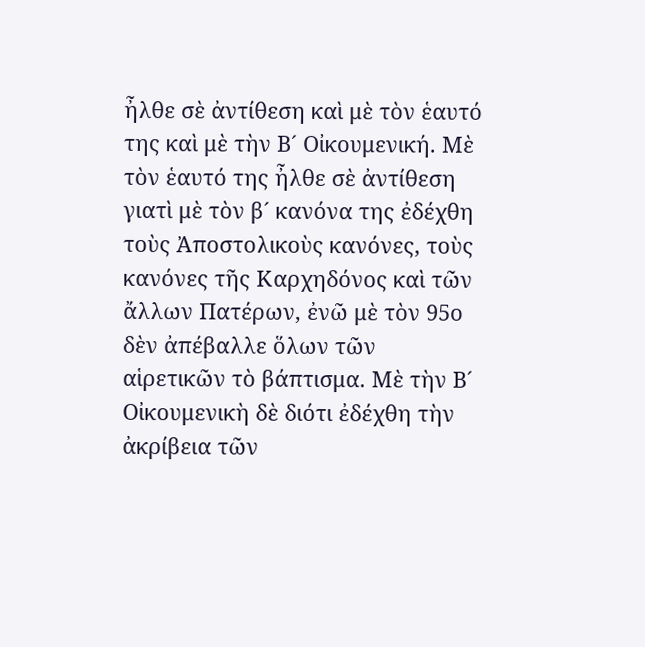ἦλθε σὲ ἀντίθεση καὶ μὲ τὸν ἑαυτό της καὶ μὲ τὴν Β´ Οἰκουμενική. Μὲ τὸν ἑαυτό της ἦλθε σὲ ἀντίθεση γιατὶ μὲ τὸν β´ κανόνα της ἐδέχθη τοὺς Ἀποστολικοὺς κανόνες, τοὺς κανόνες τῆς Καρχηδόνος καὶ τῶν ἄλλων Πατέρων, ἐνῶ μὲ τὸν 95ο δὲν ἀπέβαλλε ὅλων τῶν αἱρετικῶν τὸ βάπτισμα. Μὲ τὴν Β´ Οἰκουμενικὴ δὲ διότι ἐδέχθη τὴν ἀκρίβεια τῶν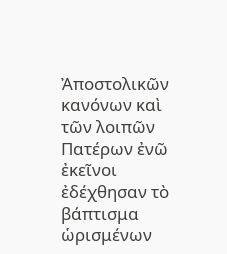Ἀποστολικῶν κανόνων καὶ τῶν λοιπῶν Πατέρων ἐνῶ ἐκεῖνοι ἐδέχθησαν τὸ βάπτισμα ὡρισμένων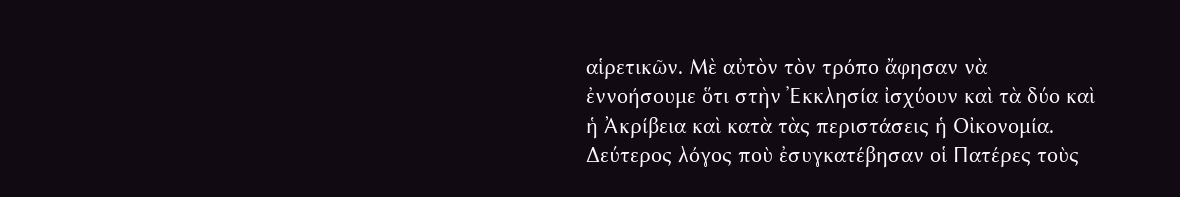αἱρετικῶν. Μὲ αὐτὸν τὸν τρόπο ἄφησαν νὰ ἐννοήσουμε ὅτι στὴν Ἐκκλησία ἰσχύουν καὶ τὰ δύο καὶ ἡ Ἀκρίβεια καὶ κατὰ τὰς περιστάσεις ἡ Οἰκονομία. Δεύτερος λόγος ποὺ ἐσυγκατέβησαν οἱ Πατέρες τοὺς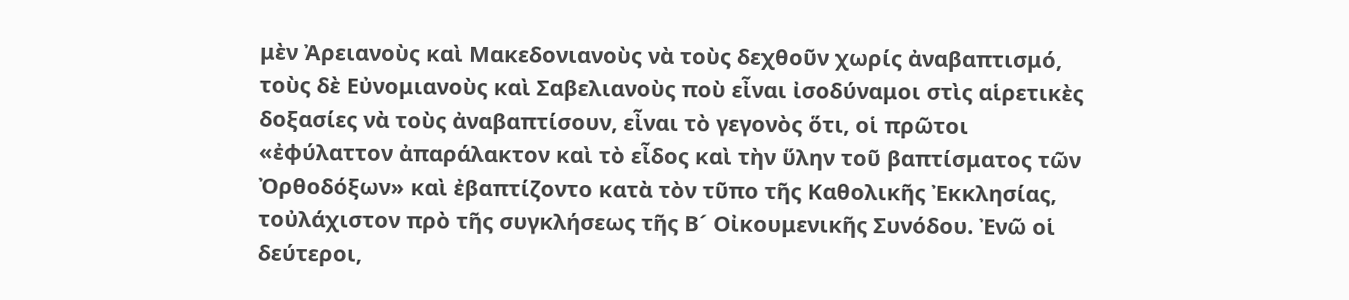μὲν Ἀρειανοὺς καὶ Μακεδονιανοὺς νὰ τοὺς δεχθοῦν χωρίς ἀναβαπτισμό, τοὺς δὲ Εὐνομιανοὺς καὶ Σαβελιανοὺς ποὺ εἶναι ἰσοδύναμοι στὶς αἱρετικὲς δοξασίες νὰ τοὺς ἀναβαπτίσουν, εἶναι τὸ γεγονὸς ὅτι, οἱ πρῶτοι «ἐφύλαττον ἀπαράλακτον καὶ τὸ εἶδος καὶ τὴν ὕλην τοῦ βαπτίσματος τῶν Ὀρθοδόξων» καὶ ἐβαπτίζοντο κατὰ τὸν τῦπο τῆς Καθολικῆς Ἐκκλησίας, τοὐλάχιστον πρὸ τῆς συγκλήσεως τῆς Β´ Οἰκουμενικῆς Συνόδου. Ἐνῶ οἱ δεύτεροι,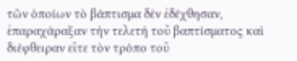τῶν ὁποίων τὸ βάπτισμα δὲν ἐδέχθησαν, ἐπαραχάραξαν τὴν τελετὴ τοῦ βαπτίσματος καὶ διέφθειραν εἴτε τὸν τρόπο τοῦ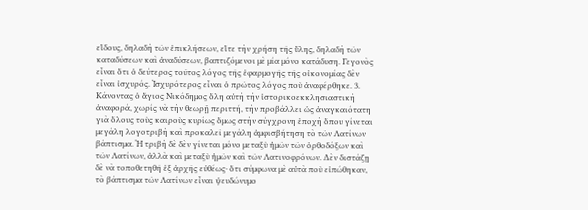εἴδους, δηλαδὴ τῶν ἐπικλήσεων, εἴτε τὴν χρήση τῆς ὕλης, δηλαδὴ τῶν καταδύσεων καὶ ἀναδύσεων, βαπτιζόμενοι μὲ μία μόνο κατάδυση. Γεγονὸς εἶναι ὅτι ὁ δεύτερος τοῦτος λόγος τῆς ἐφαρμογῆς τῆς οἰκονομίας δὲν εἶναι ἰσχυρός. Ἰσχυρότερος εἶναι ὁ πρῶτος λόγος ποὺ ἀναφέρθηκε. 3. Κάνοντας ὁ ἅγιος Νικόδημος ὅλη αὐτὴ τὴν ἱστορικοεκκλησιαστικὴ ἀναφορά, χωρίς νὰ τὴν θεωρῇ περιττή, τὴν προβάλλει ὡς ἀναγκαιότατη γιὰ ὅλους τοὺς καιροὺς κυρίως ὅμως στὴν σύγχρονη ἐποχὴ ὅπου γίνεται μεγάλη λογοτριβὴ καὶ προκαλεῖ μεγάλη ἀμφισβήτηση τὸ τῶν Λατίνων βάπτισμα. Ἡ τριβὴ δὲ δὲν γίνεται μόνο μεταξὺ ἡμῶν τῶν ὀρθοδόξων καὶ τῶν Λατίνων, ἀλλὰ καὶ μεταξὺ ἡμῶν καὶ τῶν Λατινοφρόνων. Δὲν διστάζῃ δὲ νὰ τοποθετηθῆ ἐξ ἀρχῆς εὐθέως· ὅτι σύμφωνα μὲ αὐτὰ ποὺ εἰπώθηκαν, τὸ βάπτισμα τῶν Λατίνων εἶναι ψευδώνυμο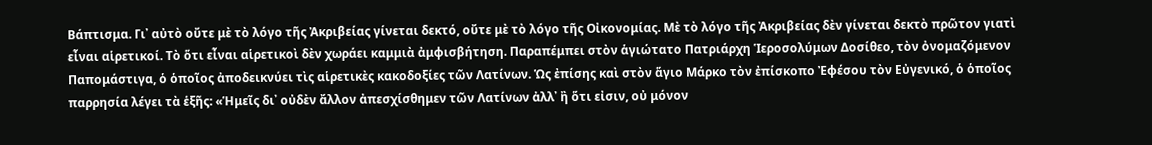Βάπτισμα. Γι᾿ αὐτὸ οὔτε μὲ τὸ λόγο τῆς Ἀκριβείας γίνεται δεκτό, οὔτε μὲ τὸ λόγο τῆς Οἰκονομίας. Μὲ τὸ λόγο τῆς Ἀκριβείας δὲν γίνεται δεκτὸ πρῶτον γιατὶ εἶναι αἱρετικοί. Τὸ ὅτι εἶναι αἱρετικοὶ δὲν χωράει καμμιὰ ἀμφισβήτηση. Παραπέμπει στὸν ἁγιώτατο Πατριάρχη Ἱεροσολύμων Δοσίθεο, τὸν ὀνομαζόμενον Παπομάστιγα, ὁ ὁποῖος ἀποδεικνύει τὶς αἱρετικὲς κακοδοξίες τῶν Λατίνων. Ὡς ἐπίσης καὶ στὸν ἅγιο Μάρκο τὸν ἐπίσκοπο Ἐφέσου τὸν Εὐγενικό, ὁ ὁποῖος παρρησία λέγει τὰ ἑξῆς: «Ἡμεῖς δι᾿ οὐδὲν ἄλλον ἀπεσχίσθημεν τῶν Λατίνων ἀλλ᾿ ἢ ὅτι εἰσιν, οὐ μόνον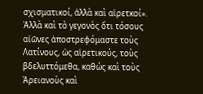σχισματικοί, ἀλλὰ καὶ αἱρετκοί». Ἀλλὰ καὶ τὸ γεγονὸς ὅτι τόσους αἰῶνες ἀποστρεφόμαστε τοὺς Λατίνους, ὡς αἱρετικούς, τοὺς βδελυττόμεθα, καθώς καὶ τοὺς Ἀρειανοὺς καὶ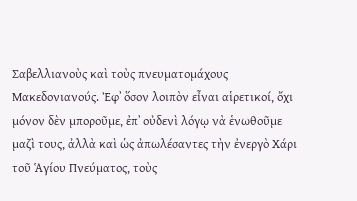Σαβελλιανοὺς καὶ τοὺς πνευματομάχους Μακεδονιανούς. Ἐφ᾿ ὅσον λοιπὸν εἶναι αἱρετικοί, ὄχι μόνον δὲν μποροῦμε, ἐπ᾿ οὐδενὶ λόγῳ νὰ ἑνωθοῦμε μαζὶ τους, ἀλλὰ καὶ ὡς ἀπωλέσαντες τὴν ἐνεργὸ Χάρι τοῦ Ἁγίου Πνεύματος, τοὺς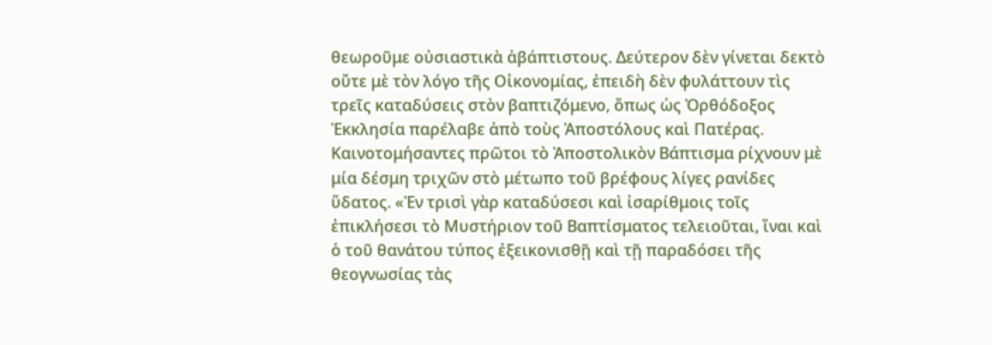θεωροῦμε οὐσιαστικὰ ἀβάπτιστους. Δεύτερον δὲν γίνεται δεκτὸ οὔτε μὲ τὸν λόγο τῆς Οἰκονομίας, ἐπειδὴ δὲν φυλάττουν τὶς τρεῖς καταδύσεις στὸν βαπτιζόμενο, ὅπως ὡς Ὀρθόδοξος Ἐκκλησία παρέλαβε ἀπὸ τοὺς Ἀποστόλους καὶ Πατέρας. Καινοτομήσαντες πρῶτοι τὸ Ἀποστολικὸν Βάπτισμα ρίχνουν μὲ μία δέσμη τριχῶν στὸ μέτωπο τοῦ βρέφους λίγες ρανίδες ὕδατος. «Ἐν τρισὶ γὰρ καταδύσεσι καὶ ἰσαρίθμοις τοῖς ἐπικλήσεσι τὸ Μυστήριον τοῦ Βαπτίσματος τελειοῦται, ἵναι καὶ ὁ τοῦ θανάτου τύπος ἐξεικονισθῇ καὶ τῇ παραδόσει τῆς θεογνωσίας τὰς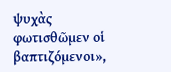ψυχὰς φωτισθῶμεν οἱ βαπτιζόμενοι»,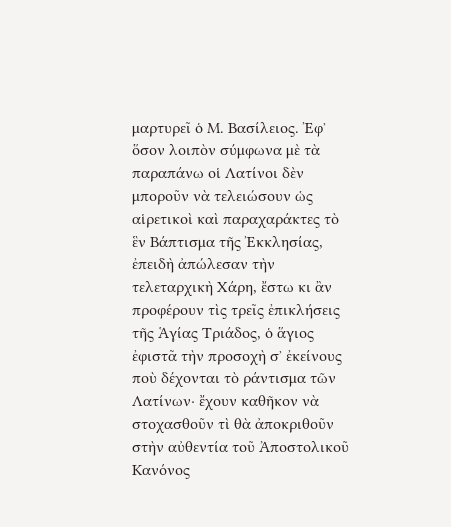μαρτυρεῖ ὁ Μ. Βασίλειος. Ἐφ᾿ ὅσον λοιπὸν σύμφωνα μὲ τὰ παραπάνω οἱ Λατίνοι δὲν μποροῦν νὰ τελειώσουν ὡς αἱρετικοὶ καὶ παραχαράκτες τὸ ἓν Βάπτισμα τῆς Ἐκκλησίας, ἐπειδὴ ἀπώλεσαν τὴν τελεταρχικὴ Χάρη, ἔστω κι ἂν προφέρουν τὶς τρεῖς ἐπικλήσεις τῆς Ἁγίας Τριάδος, ὁ ἅγιος ἐφιστᾶ τὴν προσοχὴ σ᾿ ἐκείνους ποὺ δέχονται τὸ ράντισμα τῶν Λατίνων· ἔχουν καθῆκον νὰ στοχασθοῦν τὶ θὰ ἀποκριθοῦν στὴν αὐθεντία τοῦ Ἀποστολικοῦ Κανόνος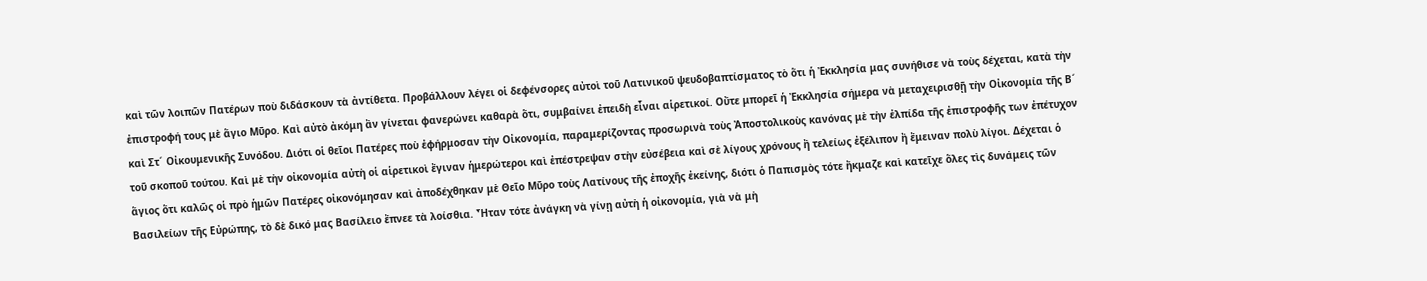καὶ τῶν λοιπῶν Πατέρων ποὺ διδάσκουν τὰ ἀντίθετα. Προβάλλουν λέγει οἱ δεφένσορες αὐτοὶ τοῦ Λατινικοῦ ψευδοβαπτίσματος τὸ ὅτι ἡ Ἐκκλησία μας συνήθισε νὰ τοὺς δέχεται, κατὰ τὴν ἐπιστροφή τους μὲ ἅγιο Μῦρο. Καὶ αὐτὸ ἀκόμη ἂν γίνεται φανερώνει καθαρὰ ὅτι, συμβαίνει ἐπειδὴ εἶναι αἱρετικοί. Οὔτε μπορεῖ ἡ Ἐκκλησία σήμερα νὰ μεταχειρισθῇ τὴν Οἰκονομία τῆς Β´ καὶ Στ´ Οἰκουμενικῆς Συνόδου. Διότι οἱ θεῖοι Πατέρες ποὺ ἐφήρμοσαν τὴν Οἰκονομία, παραμερίζοντας προσωρινὰ τοὺς Ἀποστολικοὺς κανόνας μὲ τὴν ἐλπίδα τῆς ἐπιστροφῆς των ἐπέτυχον τοῦ σκοποῦ τούτου. Καὶ μὲ τὴν οἰκονομία αὐτὴ οἱ αἱρετικοὶ ἔγιναν ἡμερώτεροι καὶ ἐπέστρεψαν στὴν εὐσέβεια καὶ σὲ λίγους χρόνους ἢ τελείως ἐξέλιπον ἢ ἔμειναν πολὺ λίγοι. Δέχεται ὁ ἅγιος ὅτι καλῶς οἱ πρὸ ἡμῶν Πατέρες οἰκονόμησαν καὶ ἀποδέχθηκαν μὲ Θεῖο Μῦρο τοὺς Λατίνους τῆς ἐποχῆς ἐκείνης, διότι ὁ Παπισμὸς τότε ἤκμαζε καὶ κατεῖχε ὅλες τὶς δυνάμεις τῶν Βασιλείων τῆς Εὐρώπης, τὸ δὲ δικό μας Βασίλειο ἔπνεε τὰ λοίσθια. Ἦταν τότε ἀνάγκη νὰ γίνῃ αὐτὴ ἡ οἰκονομία, γιὰ νὰ μὴ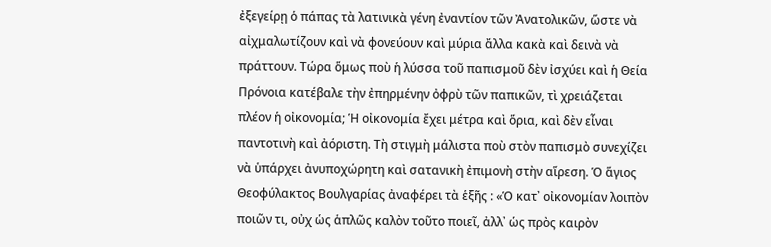ἐξεγείρῃ ὁ πάπας τὰ λατινικὰ γένη ἐναντίον τῶν Ἀνατολικῶν, ὥστε νὰ αἰχμαλωτίζουν καὶ νὰ φονεύουν καὶ μύρια ἄλλα κακὰ καὶ δεινὰ νὰ πράττουν. Τώρα ὅμως ποὺ ἡ λύσσα τοῦ παπισμοῦ δὲν ἰσχύει καὶ ἡ Θεία Πρόνοια κατέβαλε τὴν ἐπηρμένην ὀφρὺ τῶν παπικῶν, τὶ χρειάζεται πλέον ἡ οἰκονομία; Ἡ οἰκονομία ἔχει μέτρα καὶ ὅρια, καὶ δὲν εἶναι παντοτινὴ καὶ ἀόριστη. Τὴ στιγμὴ μάλιστα ποὺ στὸν παπισμὸ συνεχίζει νὰ ὑπάρχει ἀνυποχώρητη καὶ σατανικὴ ἐπιμονὴ στὴν αἵρεση. Ὁ ἅγιος Θεοφύλακτος Βουλγαρίας ἀναφέρει τὰ ἑξῆς : «Ὁ κατ᾿ οἰκονομίαν λοιπὸν ποιῶν τι, οὐχ ὡς ἁπλῶς καλὸν τοῦτο ποιεῖ, ἀλλ᾿ ὡς πρὸς καιρὸν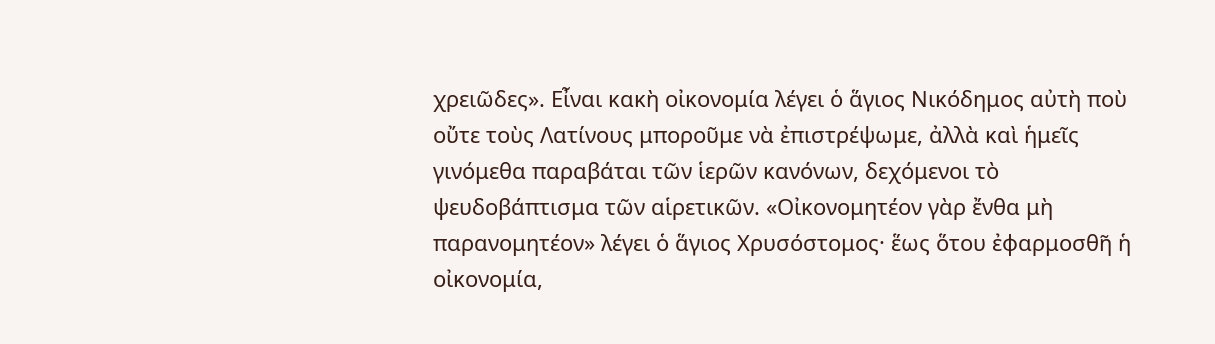χρειῶδες». Εἶναι κακὴ οἰκονομία λέγει ὁ ἅγιος Νικόδημος αὐτὴ ποὺ οὔτε τοὺς Λατίνους μποροῦμε νὰ ἐπιστρέψωμε, ἀλλὰ καὶ ἡμεῖς γινόμεθα παραβάται τῶν ἱερῶν κανόνων, δεχόμενοι τὸ ψευδοβάπτισμα τῶν αἱρετικῶν. «Οἰκονομητέον γὰρ ἔνθα μὴ παρανομητέον» λέγει ὁ ἅγιος Χρυσόστομος· ἕως ὅτου ἐφαρμοσθῆ ἡ οἰκονομία,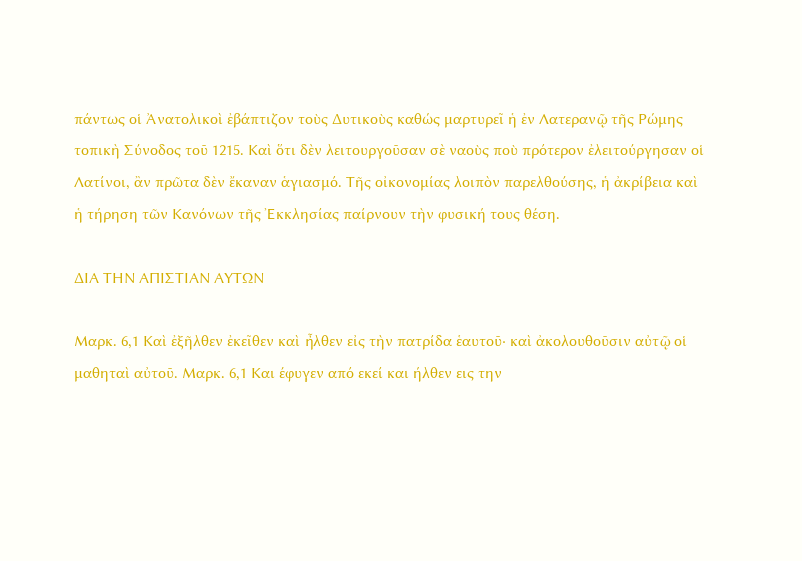πάντως οἱ Ἀνατολικοὶ ἐβάπτιζον τοὺς Δυτικοὺς καθώς μαρτυρεῖ ἡ ἐν Λατερανῷ τῆς Ρώμης τοπικὴ Σύνοδος τοῦ 1215. Καὶ ὅτι δὲν λειτουργοῦσαν σὲ ναοὺς ποὺ πρότερον ἐλειτούργησαν οἱ Λατίνοι, ἂν πρῶτα δὲν ἔκαναν ἁγιασμό. Τῆς οἰκονομίας λοιπὸν παρελθούσης, ἡ ἀκρίβεια καὶ ἡ τήρηση τῶν Κανόνων τῆς Ἐκκλησίας παίρνουν τὴν φυσική τους θέση.

ΔΙΑ ΤΗΝ ΑΠΙΣΤΙΑΝ ΑΥΤΩΝ

Μαρκ. 6,1 Καὶ ἐξῆλθεν ἐκεῖθεν καὶ ἦλθεν εἰς τὴν πατρίδα ἑαυτοῦ· καὶ ἀκολουθοῦσιν αὐτῷ οἱ μαθηταὶ αὐτοῦ. Μαρκ. 6,1 Και έφυγεν από εκεί και ήλθεν εις την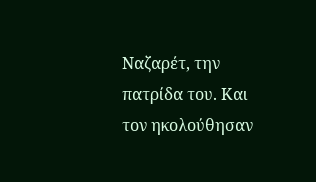Ναζαρέτ, την πατρίδα του. Και τον ηκολούθησαν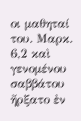οι μαθηταί του. Μαρκ. 6,2 καὶ γενομένου σαββάτου ἤρξατο ἐν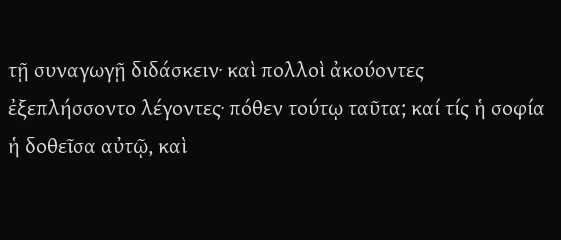τῇ συναγωγῇ διδάσκειν· καὶ πολλοὶ ἀκούοντες ἐξεπλήσσοντο λέγοντες· πόθεν τούτῳ ταῦτα; καί τίς ἡ σοφία ἡ δοθεῖσα αὐτῷ, καὶ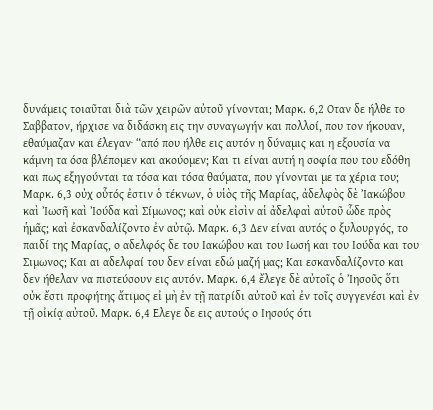δυνάμεις τοιαῦται διὰ τῶν χειρῶν αὐτοῦ γίνονται; Μαρκ. 6,2 Οταν δε ήλθε το Σαββατον, ήρχισε να διδάσκη εις την συναγωγήν και πολλοί, που τον ήκουαν, εθαύμαζαν και έλεγαν· “από που ήλθε εις αυτόν η δύναμις και η εξουσία να κάμνη τα όσα βλέπομεν και ακούομεν; Και τι είναι αυτή η σοφία που του εδόθη και πως εξηγούνται τα τόσα και τόσα θαύματα, που γίνονται με τα χέρια του; Μαρκ. 6,3 οὐχ οὗτός ἐστιν ὁ τέκνων, ὁ υἱὸς τῆς Μαρίας, ἀδελφὸς δὲ Ἰακώβου καὶ Ἰωσῆ καὶ Ἰούδα καὶ Σίμωνος; καὶ οὐκ εἰσὶν αἱ ἀδελφαὶ αὐτοῦ ὧδε πρὸς ἡμᾶς; καὶ ἐσκανδαλίζοντο ἐν αὐτῷ. Μαρκ. 6,3 Δεν είναι αυτός ο ξυλουργός, το παιδί της Μαρίας, ο αδελφός δε του Ιακώβου και του Ιωσή και του Ιούδα και του Σιμωνος; Και αι αδελφαί του δεν είναι εδώ μαζή μας; Και εσκανδαλίζοντο και δεν ήθελαν να πιστεύσουν εις αυτόν. Μαρκ. 6,4 ἔλεγε δὲ αὐτοῖς ὁ Ἰησοῦς ὅτι οὐκ ἔστι προφήτης ἄτιμος εἰ μὴ ἐν τῇ πατρίδι αὐτοῦ καὶ ἐν τοῖς συγγενέσι καὶ ἐν τῇ οἰκίᾳ αὐτοῦ. Μαρκ. 6,4 Ελεγε δε εις αυτούς ο Ιησούς ότι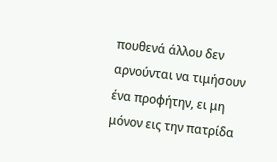πουθενά άλλου δεν αρνούνται να τιμήσουν ένα προφήτην, ει μη μόνον εις την πατρίδα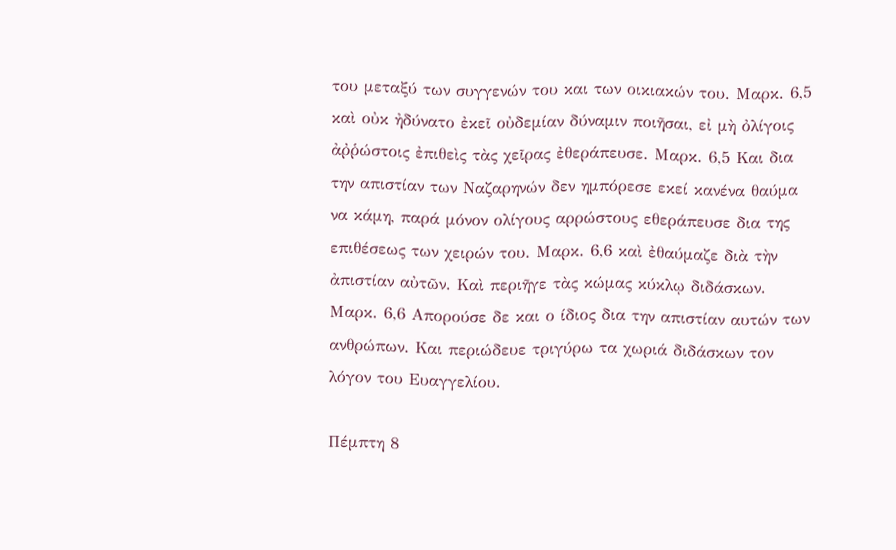του μεταξύ των συγγενών του και των οικιακών του. Μαρκ. 6,5 καὶ οὐκ ἠδύνατο ἐκεῖ οὐδεμίαν δύναμιν ποιῆσαι, εἰ μὴ ὀλίγοις ἀῤῥώστοις ἐπιθεὶς τὰς χεῖρας ἐθεράπευσε. Μαρκ. 6,5 Και δια την απιστίαν των Ναζαρηνών δεν ημπόρεσε εκεί κανένα θαύμα να κάμη, παρά μόνον ολίγους αρρώστους εθεράπευσε δια της επιθέσεως των χειρών του. Μαρκ. 6,6 καὶ ἐθαύμαζε διὰ τὴν ἀπιστίαν αὐτῶν. Καὶ περιῆγε τὰς κώμας κύκλῳ διδάσκων. Μαρκ. 6,6 Απορούσε δε και ο ίδιος δια την απιστίαν αυτών των ανθρώπων. Και περιώδευε τριγύρω τα χωριά διδάσκων τον λόγον του Ευαγγελίου.

Πέμπτη 8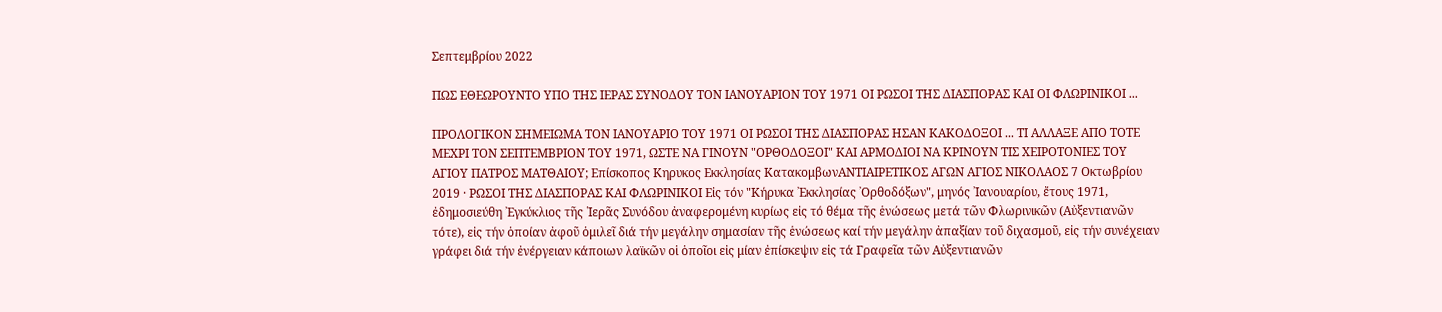Σεπτεμβρίου 2022

ΠΩΣ ΕΘΕΩΡΟΥΝΤΟ ΥΠΟ ΤΗΣ ΙΕΡΑΣ ΣΥΝΟΔΟΥ ΤΟΝ ΙΑΝΟΥΑΡΙΟΝ ΤΟΥ 1971 ΟΙ ΡΩΣΟΙ ΤΗΣ ΔΙΑΣΠΟΡΑΣ ΚΑΙ ΟΙ ΦΛΩΡΙΝΙΚΟΙ ...

ΠΡΟΛΟΓΙΚΟΝ ΣΗΜΕΙΩΜΑ ΤΟΝ ΙΑΝΟΥΑΡΙΟ ΤΟΥ 1971 ΟΙ ΡΩΣΟΙ ΤΗΣ ΔΙΑΣΠΟΡΑΣ ΗΣΑΝ ΚΑΚΟΔΟΞΟΙ ... ΤΙ ΑΛΛΑΞΕ ΑΠΟ ΤΟΤΕ ΜΕΧΡΙ ΤΟΝ ΣΕΠΤΕΜΒΡΙΟΝ ΤΟΥ 1971, ΩΣΤΕ ΝΑ ΓΙΝΟΥΝ "ΟΡΘΟΔΟΞΟΙ" ΚΑΙ ΑΡΜΟΔΙΟΙ ΝΑ ΚΡΙΝΟΥΝ ΤΙΣ ΧΕΙΡΟΤΟΝΙΕΣ ΤΟΥ ΑΓΙΟΥ ΠΑΤΡΟΣ ΜΑΤΘΑΙΟΥ; Επίσκοπος Κηρυκος Εκκλησίας ΚατακομβωνΑΝΤΙΑΙΡΕΤΙΚΟΣ ΑΓΩΝ ΑΓΙΟΣ ΝΙΚΟΛΑΟΣ 7 Οκτωβρίου 2019 · ΡΩΣΟΙ ΤΗΣ ΔΙΑΣΠΟΡΑΣ ΚΑΙ ΦΛΩΡΙΝΙΚΟΙ Εἰς τόν "Κήρυκα ᾿Εκκλησίας ᾿Ορθοδόξων", μηνός ᾿Ιανουαρίου, ἔτους 1971, ἐδημοσιεύθη ᾿Εγκύκλιος τῆς ῾Ιερᾶς Συνόδου ἀναφερομένη κυρίως εἰς τό θέμα τῆς ἑνώσεως μετά τῶν Φλωρινικῶν (Αὐξεντιανῶν τότε), εἰς τήν ὁποίαν ἀφοῦ ὁμιλεῖ διά τήν μεγάλην σημασίαν τῆς ἑνώσεως καί τήν μεγάλην ἀπαξίαν τοῦ διχασμοῦ, εἰς τήν συνέχειαν γράφει διά τήν ἐνέργειαν κάποιων λαϊκῶν οἱ ὁποῖοι εἰς μίαν ἐπίσκεψιν εἰς τά Γραφεῖα τῶν Αὐξεντιανῶν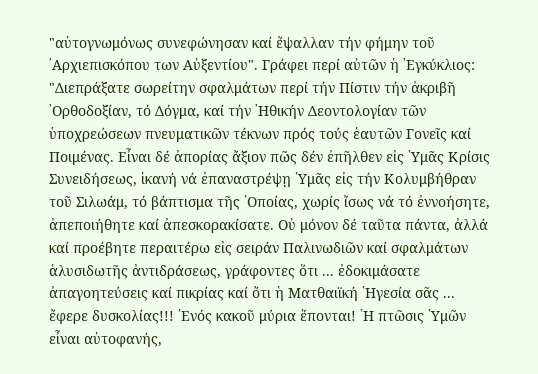"αὐτογνωμόνως συνεφώνησαν καί ἔψαλλαν τήν φήμην τοῦ ᾿Αρχιεπισκόπου των Αὐξεντίου". Γράφει περί αὐτῶν ἡ ᾿Εγκύκλιος: "Διεπράξατε σωρείτην σφαλμάτων περί τήν Πίστιν τήν ἀκριβῆ ᾿Ορθοδοξίαν, τό Δόγμα, καί τήν ᾿Ηθικήν Δεοντολογίαν τῶν ὑποχρεώσεων πνευματικῶν τέκνων πρός τούς ἑαυτῶν Γονεῖς καί Ποιμένας. Εἶναι δέ ἀπορίας ἄξιον πῶς δέν ἐπῆλθεν εἰς ῾Υμᾶς Κρίσις Συνειδήσεως, ἱκανή νά ἐπαναστρέψῃ ῾Υμᾶς εἰς τήν Κολυμβήθραν τοῦ Σιλωάμ, τό βάπτισμα τῆς ῾Οποίας, χωρίς ἴσως νά τό ἐννοήσητε, ἀπεποιήθητε καί ἀπεσκορακίσατε. Οὐ μόνον δέ ταῦτα πάντα, ἀλλά καί προέβητε περαιτέρω εἰς σειράν Παλινωδιῶν καί σφαλμάτων ἁλυσιδωτῆς ἀντιδράσεως, γράφοντες ὅτι ... ἐδοκιμάσατε ἀπαγοητεύσεις καί πικρίας καί ὄτι ἡ Ματθαιϊκή ῾Ηγεσία σᾶς ... ἔφερε δυσκολίας!!! ῾Ενός κακοῦ μύρια ἕπονται! ῾Η πτῶσις ῾Υμῶν εἶναι αὐτοφανής,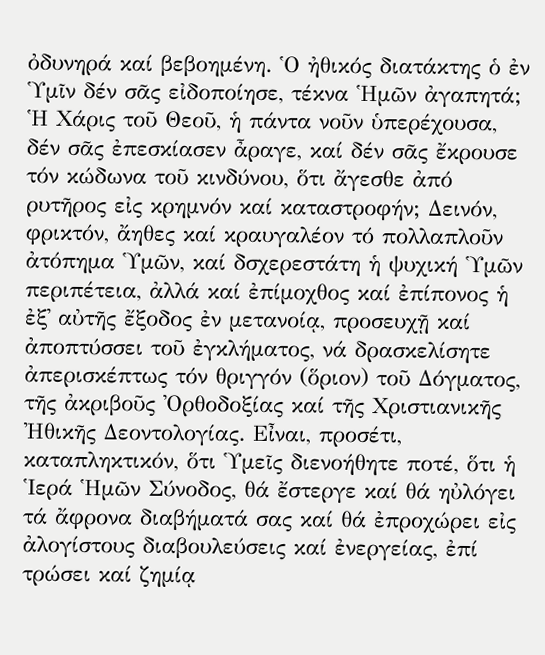ὀδυνηρά καί βεβοημένη. ῾Ο ἠθικός διατάκτης ὁ ἐν ῾Υμῖν δέν σᾶς εἰδοποίησε, τέκνα ῾Ημῶν ἀγαπητά; ῾Η Χάρις τοῦ Θεοῦ, ἡ πάντα νοῦν ὑπερέχουσα, δέν σᾶς ἐπεσκίασεν ἆραγε, καί δέν σᾶς ἔκρουσε τόν κώδωνα τοῦ κινδύνου, ὅτι ἄγεσθε ἀπό ρυτῆρος εἰς κρημνόν καί καταστροφήν; Δεινόν, φρικτόν, ἄηθες καί κραυγαλέον τό πολλαπλοῦν ἀτόπημα ῾Υμῶν, καί δσχερεστάτη ἡ ψυχική ῾Υμῶν περιπέτεια, ἀλλά καί ἐπίμοχθος καί ἐπίπονος ἡ ἐξ᾿ αὐτῆς ἔξοδος ἐν μετανοίᾳ, προσευχῇ καί ἀποπτύσσει τοῦ ἐγκλήματος, νά δρασκελίσητε ἀπερισκέπτως τόν θριγγόν (ὅριον) τοῦ Δόγματος, τῆς ἀκριβοῦς ᾿Ορθοδοξίας καί τῆς Χριστιανικῆς ᾿Ηθικῆς Δεοντολογίας. Εἶναι, προσέτι, καταπληκτικόν, ὅτι ῾Υμεῖς διενοήθητε ποτέ, ὅτι ἡ ῾Ιερά ῾Ημῶν Σύνοδος, θά ἔστεργε καί θά ηὐλόγει τά ἄφρονα διαβήματά σας καί θά ἐπροχώρει εἰς ἀλογίστους διαβουλεύσεις καί ἐνεργείας, ἐπί τρώσει καί ζημίᾳ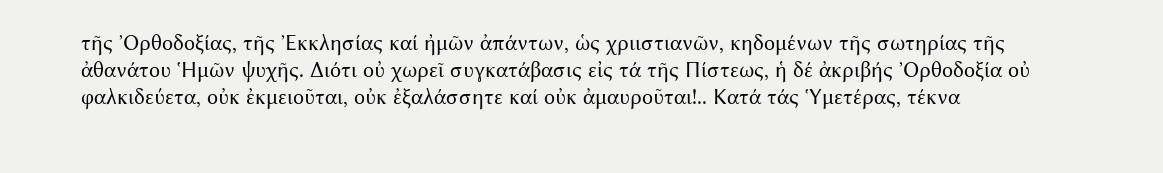τῆς ᾿Ορθοδοξίας, τῆς ᾿Εκκλησίας καί ἠμῶν ἀπάντων, ὡς χριιστιανῶν, κηδομένων τῆς σωτηρίας τῆς ἀθανάτου ῾Ημῶν ψυχῆς. Διότι οὐ χωρεῖ συγκατάβασις εἰς τά τῆς Πίστεως, ἡ δέ ἀκριβής ᾿Ορθοδοξία οὐ φαλκιδεύετα, οὐκ ἐκμειοῦται, οὐκ ἐξαλάσσητε καί οὐκ ἀμαυροῦται!.. Κατά τάς ῾Υμετέρας, τέκνα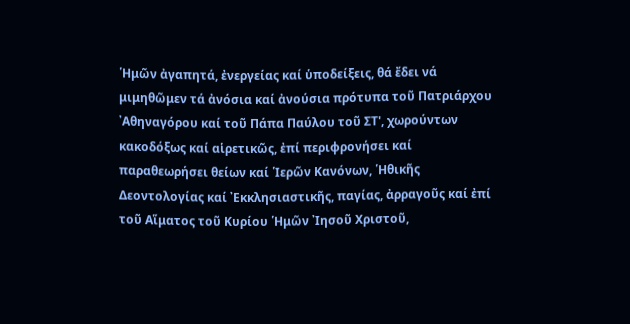῾Ημῶν ἀγαπητά, ἐνεργείας καί ὑποδείξεις, θά ἔδει νά μιμηθῶμεν τά ἀνόσια καί ἀνούσια πρότυπα τοῦ Πατριάρχου ᾿Αθηναγόρου καί τοῦ Πάπα Παύλου τοῦ ΣΤ', χωρούντων κακοδόξως καί αἱρετικῶς, ἐπί περιφρονήσει καί παραθεωρήσει θείων καί ῾Ιερῶν Κανόνων, ῾Ηθικῆς Δεοντολογίας καί ᾿Εκκλησιαστικῆς, παγίας, ἀρραγοῦς καί ἐπί τοῦ Αἵματος τοῦ Κυρίου ῾Ημῶν ᾿Ιησοῦ Χριστοῦ,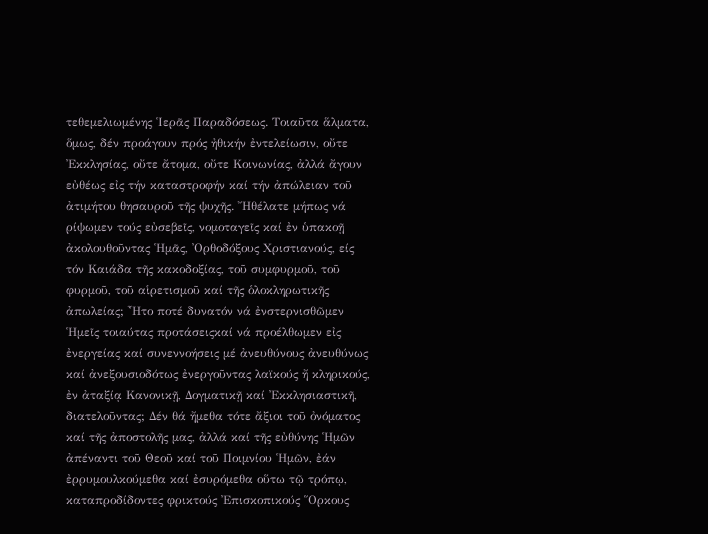τεθεμελιωμένης ῾Ιερᾶς Παραδόσεως. Τοιαῦτα ἅλματα, ὅμως, δέν προάγουν πρός ἠθικήν ἐντελείωσιν, οὔτε ᾿Εκκλησίας, οὔτε ἄτομα, οὔτε Κοινωνίας, ἀλλά ἄγουν εὐθέως εἰς τήν καταστροφήν καί τήν ἀπώλειαν τοῦ ἀτιμήτου θησαυροῦ τῆς ψυχῆς. ῎Ηθέλατε μήπως νά ρίψωμεν τούς εὐσεβεῖς, νομοταγεῖς καί ἐν ὑπακοῇ ἀκολουθοῦντας ῾Ημᾶς, ᾿Ορθοδόξους Χριστιανούς, είς τόν Καιάδα τῆς κακοδοξίας, τοῦ συμφυρμοῦ, τοῦ φυρμοῦ, τοῦ αἱρετισμοῦ καί τῆς ὁλοκληρωτικῆς ἀπωλείας; ῏Ητο ποτέ δυνατόν νά ἐνστερνισθῶμεν ῾Ημεῖς τοιαύτας προτάσειςκαί νά προέλθωμεν εἰς ἐνεργείας καί συνεννοήσεις μέ ἀνευθύνους ἀνευθύνως καί ἀνεξουσιοδότως ἐνεργοῦντας λαϊκούς ἤ κληρικούς, ἐν ἀταξίᾳ Κανονικῇ, Δογματικῇ καί ᾿Εκκλησιαστικῆ, διατελοῦντας; Δέν θά ἤμεθα τότε ἄξιοι τοῦ ὀνόματος καί τῆς ἀποστολῆς μας, ἀλλά καί τῆς εὐθύνης ῾Ημῶν ἀπέναντι τοῦ Θεοῦ καί τοῦ Ποιμνίου ῾Ημῶν, ἐάν ἐρρυμουλκούμεθα καί ἐσυρόμεθα οὕτω τῷ τρόπῳ, καταπροδίδοντες φρικτούς ᾿Επισκοπικούς ῞Ορκους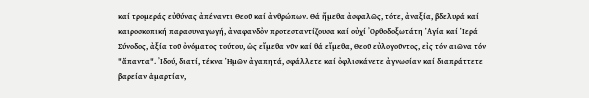καί τρομεράς εὐθύνας ἀπέναντι Θεοῦ καί ἀνθρώπων. Θά ἤμεθα ἀσφαλῶς, τότε, ἀναξία, βδελυρά καί καιροσκοπική παρασυναγωγή, ἀναφανδὀν προτεσταντίζουσα καί οὐχί ᾿Ορθοδοξωτάτη ῾Αγία καί ῾Ιερά Σύνοδος, ἀξία τοῦ ὀνόματος τούτου, ὡς εἴμεθα νῦν καί θά εἴμεθα, Θεοῦ εὐλογοῦντος, εἰς τόν αιῶνα τόν "ἅπαντα". ᾿Ιδού, διατί, τέκνα ῾Ημῶν ἀγαπητά, σφάλλετε καί ὀφλισκάνετε ἀγνωσίαν καί διαπράττετε βαρείαν ἁμαρτίαν,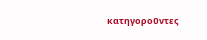κατηγοροῦντες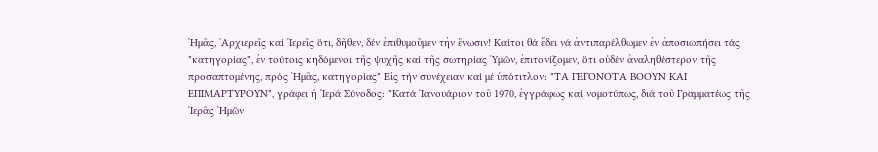῾Ημᾶς, ᾿Αρχιερεῖς καί ῾Ιερεῖς ὅτι, δῆθεν, δέν ἐπιθυμοῦμεν τἠν ἕνωσιν! Καίτοι θά ἔδει νά ἀντιπαρέλθωμεν ἐν ἀποσιωπήσει τάς "κατηγορίας", ἐν τούτοις κηδόμενοι τῆς ψυχῆς καί τῆς σωτηρίας ῾Υμῶν, ἐπιτονίζομεν, ὅτι οὐδέν ἀναληθέστερον τῆς προσαπτομένης, πρός ῾Ημᾶς, κατηγορίας" Εἰς τήν συνέχειαν καί μέ ὑπότιτλον: "ΤΑ ΓΕΓΟΝΟΤΑ ΒΟΟΥΝ ΚΑΙ ΕΠΙΜΑΡΤΥΡΟΥΝ", γράφει ἡ ῾Ιερά Σύνοδος: "Κατά ᾿Ιανουάριον τοῦ 1970, ἐγγράφως καί νομοτύπως, διά τοῦ Γραμματέως τῆς ῾Ιερᾶς ῾Ημῶν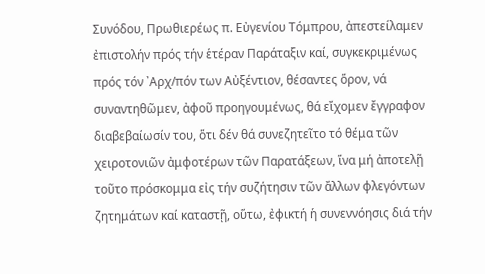Συνόδου, Πρωθιερέως π. Εὐγενίου Τόμπρου, ἀπεστείλαμεν ἐπιστολήν πρός τήν ἑτέραν Παράταξιν καί, συγκεκριμένως πρός τόν ᾿Αρχ/πόν των Αὐξέντιον, θέσαντες ὅρον, νά συναντηθῶμεν, ἀφοῦ προηγουμένως, θά εἴχομεν ἔγγραφον διαβεβαίωσίν του, ὅτι δέν θά συνεζητεῖτο τό θέμα τῶν χειροτονιῶν ἀμφοτέρων τῶν Παρατάξεων, ἵνα μή ἀποτελῇ τοῦτο πρόσκομμα εἰς τήν συζήτησιν τῶν ἄλλων φλεγόντων ζητημάτων καί καταστῇ, οὕτω, ἐφικτή ἡ συνεννόησις διά τήν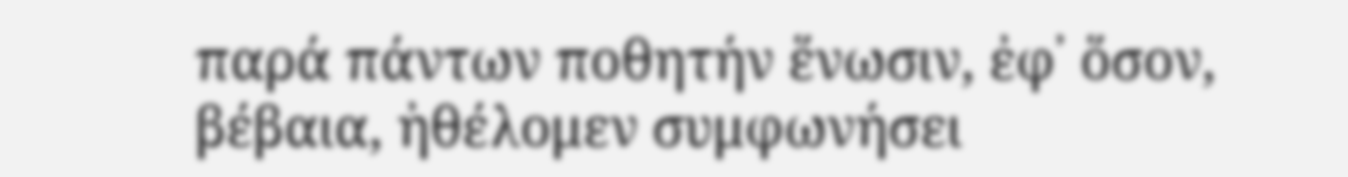παρά πάντων ποθητήν ἕνωσιν, ἐφ᾿ ὅσον, βέβαια, ἠθέλομεν συμφωνήσει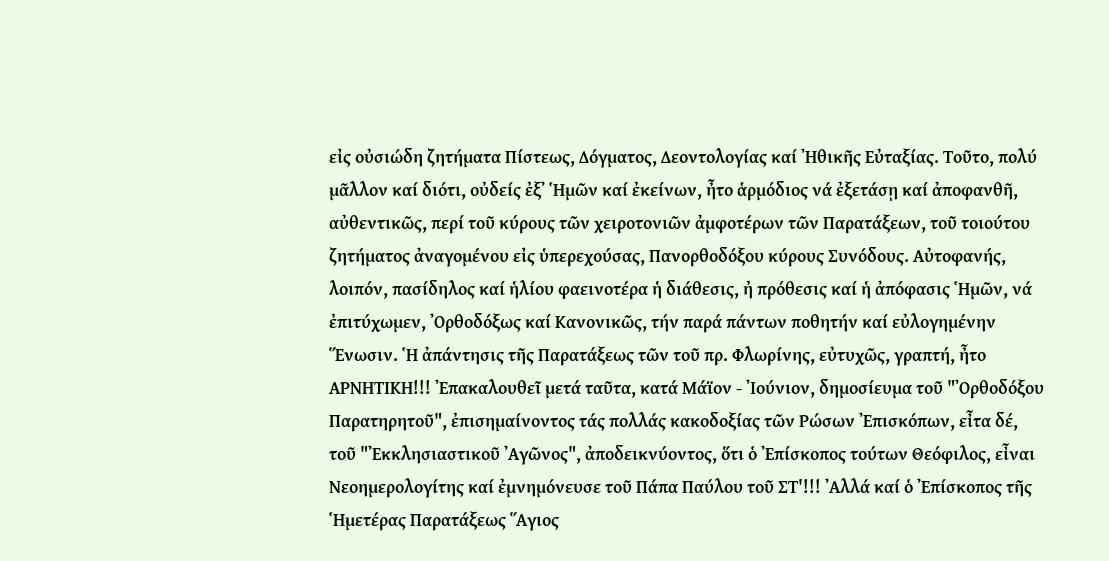εἰς οὐσιώδη ζητήματα Πίστεως, Δόγματος, Δεοντολογίας καί ᾿Ηθικῆς Εὐταξίας. Τοῦτο, πολύ μᾶλλον καί διότι, οὐδείς ἐξ᾿ ῾Ημῶν καί ἐκείνων, ἦτο ἁρμόδιος νά ἐξετάσῃ καί ἀποφανθῆ, αὐθεντικῶς, περί τοῦ κύρους τῶν χειροτονιῶν ἀμφοτέρων τῶν Παρατάξεων, τοῦ τοιούτου ζητήματος ἀναγομένου εἰς ὑπερεχούσας, Πανορθοδόξου κύρους Συνόδους. Αὐτοφανής, λοιπόν, πασίδηλος καί ἡλίου φαεινοτέρα ἡ διάθεσις, ἠ πρόθεσις καί ἡ ἀπόφασις ῾Ημῶν, νά ἐπιτύχωμεν, ᾿Ορθοδόξως καί Κανονικῶς, τήν παρά πάντων ποθητήν καί εὐλογημένην ῞Ενωσιν. ῾Η ἀπάντησις τῆς Παρατάξεως τῶν τοῦ πρ. Φλωρίνης, εὐτυχῶς, γραπτή, ἦτο ΑΡΝΗΤΙΚΗ!!! ᾿Επακαλουθεῖ μετά ταῦτα, κατά Μάϊον - ᾿Ιούνιον, δημοσίευμα τοῦ "᾿Ορθοδόξου Παρατηρητοῦ", ἐπισημαίνοντος τάς πολλάς κακοδοξίας τῶν Ρώσων ᾿Επισκόπων, εἶτα δέ, τοῦ "᾿Εκκλησιαστικοῦ ᾿Αγῶνος", ἀποδεικνύοντος, ὅτι ὁ ᾿Επίσκοπος τούτων Θεόφιλος, εἶναι Νεοημερολογίτης καί ἐμνημόνευσε τοῦ Πάπα Παύλου τοῦ ΣΤ'!!! ᾿Αλλά καί ὁ ᾿Επίσκοπος τῆς ῾Ημετέρας Παρατάξεως ῞Αγιος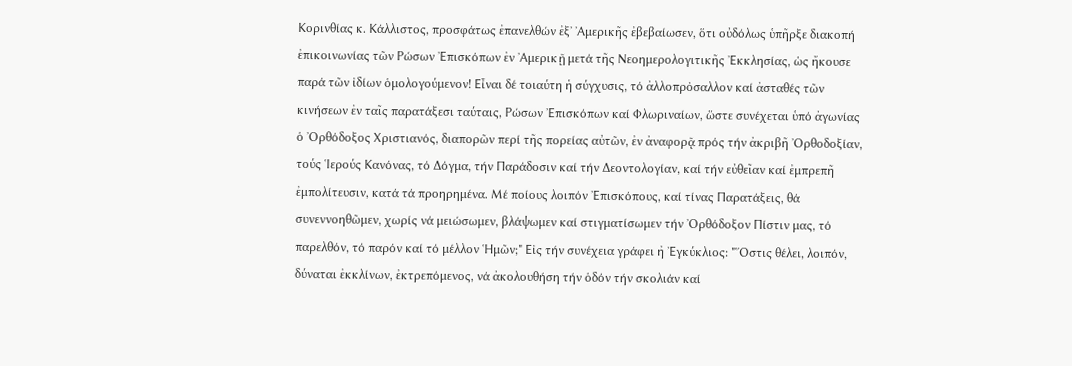Κορινθίας κ. Κάλλιστος, προσφάτως ἐπανελθών ἐξ᾿ ᾿Αμερικῆς ἐβεβαίωσεν, ὅτι οὐδόλως ὑπῆρξε διακοπή ἐπικοινωνίας τῶν Ρώσων ᾿Επισκόπων ἐν ᾿Αμερικῇ μετά τῆς Νεοημερολογιτικῆς ᾿Εκκλησίας, ὡς ἤκουσε παρά τῶν ἰδίων ὁμολογούμενον! Εἶναι δέ τοιαύτη ἡ σύγχυσις, τό ἀλλοπρὀσαλλον καί ἀσταθές τῶν κινήσεων ἐν ταῖς παρατάξεσι ταύταις, Ρώσων ᾿Επισκόπων καί Φλωριναίων, ὥστε συνέχεται ὑπό ἀγωνίας ὁ ᾿Ορθόδοξος Χριστιανός, διαπορῶν περί τῆς πορείας αὐτῶν, ἐν ἀναφορᾷ πρός τήν ἀκριβῆ ᾿Ορθοδοξίαν, τούς ῾Ιερούς Κανόνας, τό Δόγμα, τήν Παράδοσιν καί τήν Δεοντολογίαν, καί τήν εὐθεῖαν καί ἐμπρεπῆ ἐμπολίτευσιν, κατά τά προηρημένα. Μέ ποίους λοιπόν ᾿Επισκόπους, καί τίνας Παρατάξεις, θά συνεννοηθῶμεν, χωρίς νά μειώσωμεν, βλάψωμεν καί στιγματίσωμεν τήν ᾿Ορθόδοξον Πίστιν μας, τό παρελθόν, τό παρόν καί τό μέλλον ῾Ημῶν;" Εἰς τήν συνέχεια γράφει ἠ ᾿Εγκύκλιος: "῞Οστις θέλει, λοιπόν, δύναται ἐκκλίνων, ἐκτρεπόμενος, νά ἀκολουθήση τήν ὁδόν τήν σκολιάν καί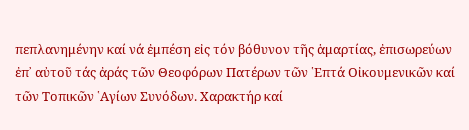πεπλανημένην καί νά ἐμπέση εἰς τόν βόθυνον τῆς ἁμαρτίας, ἐπισωρεύων ἐπ᾿ αὐτοῦ τάς ἀράς τῶν Θεοφόρων Πατέρων τῶν ῾Επτά Οἰκουμενικῶν καί τῶν Τοπικῶν ῾Αγίων Συνόδων. Χαρακτήρ καί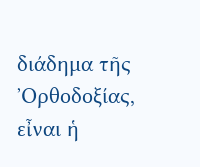διάδημα τῆς ᾿Ορθοδοξίας, εἶναι ἡ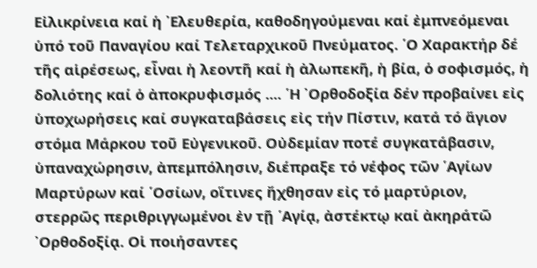Εἰλικρίνεια καί ἡ ᾿Ελευθερία, καθοδηγούμεναι καί ἐμπνεόμεναι ὑπό τοῦ Παναγίου καί Τελεταρχικοῦ Πνεύματος. ῾Ο Χαρακτήρ δέ τῆς αἱρέσεως, εἶναι ἡ λεοντῆ καί ἡ ἀλωπεκῆ, ἡ βία, ὁ σοφισμός, ἡ δολιότης καί ὁ ἀποκρυφισμός .... ῾Η ᾿Ορθοδοξία δέν προβαίνει εἰς ὑποχωρήσεις καί συγκαταβάσεις εἰς τήν Πίστιν, κατά τό ἅγιον στόμα Μάρκου τοῦ Εὐγενικοῦ. Οὐδεμίαν ποτέ συγκατάβασιν, ὑπαναχώρησιν, ἀπεμπόλησιν, διέπραξε τό νέφος τῶν ῾Αγίων Μαρτύρων καί ῾Οσίων, οἵτινες ἤχθησαν εἰς τό μαρτύριον, στερρῶς περιθριγγωμένοι ἐν τῇ ῾Αγίᾳ, ἀστέκτῳ καί ἀκηράτῶ ᾿Ορθοδοξίᾳ. Οἱ ποιήσαντες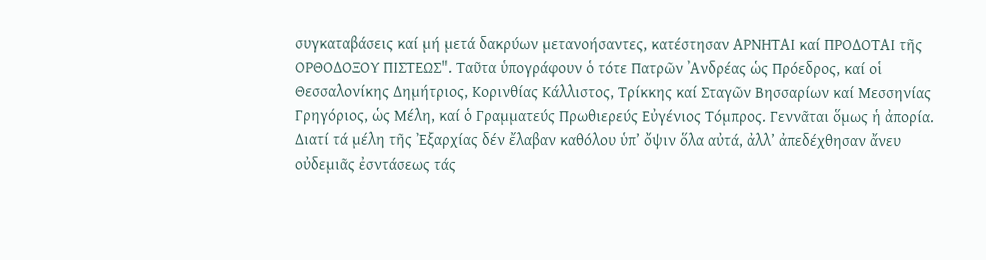συγκαταβάσεις καί μή μετά δακρύων μετανοήσαντες, κατέστησαν ΑΡΝΗΤΑΙ καί ΠΡΟΔΟΤΑΙ τῆς ΟΡΘΟΔΟΞΟΥ ΠΙΣΤΕΩΣ". Ταῦτα ὑπογράφουν ὁ τότε Πατρῶν ᾿Ανδρέας ὡς Πρόεδρος, καί οἱ Θεσσαλονίκης Δημήτριος, Κορινθίας Κάλλιστος, Τρίκκης καί Σταγῶν Βησσαρίων καί Μεσσηνίας Γρηγόριος, ὡς Μέλη, καί ὁ Γραμματεύς Πρωθιερεύς Εὐγένιος Τόμπρος. Γεννᾶται ὅμως ἡ ἀπορία. Διατί τά μέλη τῆς Ἐξαρχίας δέν ἔλαβαν καθόλου ὑπ’ ὄψιν ὅλα αὐτά, ἀλλ’ ἀπεδέχθησαν ἄνευ οὐδεμιᾶς ἐσντάσεως τάς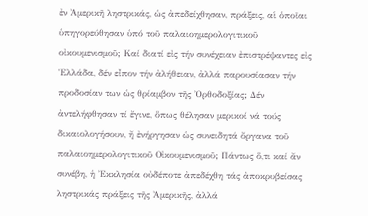ἐν Ἀμερικῆ ληστρικάς, ὡς ἀπεδείχθησαν, πράξεις, αἱ ὁποῖαι ὑπηγορεύθησαν ὑπό τοῦ παλαιοημερολογιτικοῦ οἰκουμενισμοῦ; Καί διατί εἰς τήν συνέχειαν ἐπιστρέψαντες εἰς Ἑλλάδα, δέν εἶπον τήν ἀλήθειαν, ἀλλά παρουσίασαν τήν προδοσίαν των ὡς θρίαμβον τῆς Ὀρθοδοξίας; Δέν ἀντελήφθησαν τί ἔγινε, ὅπως θέλησαν μερικοί νά τούς δικαιολογήσουν, ἤ ἐνήργησαν ὡς συνειδητά ὄργανα τοῦ παλαιοημερολογιτικοῦ Οἰκουμενισμοῦ; Πάντως ὅ,τι καί ἄν συνέβη, ἡ Ἐκκλησία οὐδέποτε ἀπεδέχθη τάς ἀποκρυβείσας ληστρικάς πράξεις τῆς Ἀμερικῆς, ἀλλά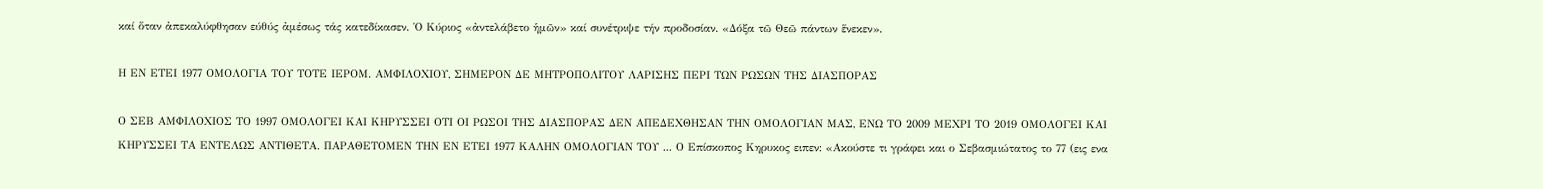καί ὅταν ἀπεκαλύφθησαν εύθύς ἀμέσως τάς κατεδίκασεν. Ὁ Κύριος «ἀντελάβετο ἡμῶν» καί συνέτριψε τήν προδοσίαν. «Δόξα τῶ Θεῶ πάντων ἕνεκεν».

Η ΕΝ ΕΤΕΙ 1977 ΟΜΟΛΟΓΙΑ ΤΟΥ ΤΟΤΕ ΙΕΡΟΜ. ΑΜΦΙΛΟΧΙΟΥ, ΣΗΜΕΡΟΝ ΔΕ ΜΗΤΡΟΠΟΛΙΤΟΥ ΛΑΡΙΣΗΣ ΠΕΡΙ ΤΩΝ ΡΩΣΩΝ ΤΗΣ ΔΙΑΣΠΟΡΑΣ

Ο ΣΕΒ ΑΜΦΙΛΟΧΙΟΣ ΤΟ 1997 ΟΜΟΛΟΓΕΙ ΚΑΙ ΚΗΡΥΣΣΕΙ ΟΤΙ ΟΙ ΡΩΣΟΙ ΤΗΣ ΔΙΑΣΠΟΡΑΣ ΔΕΝ ΑΠΕΔΕΧΘΗΣΑΝ ΤΗΝ ΟΜΟΛΟΓΙΑΝ ΜΑΣ, ΕΝΩ ΤΟ 2009 ΜΕΧΡΙ ΤΟ 2019 ΟΜΟΛΟΓΕΙ ΚΑΙ ΚΗΡΥΣΣΕΙ ΤΑ ΕΝΤΕΛΩΣ ΑΝΤΙΘΕΤΑ. ΠΑΡΑΘΕΤΟΜΕΝ ΤΗΝ ΕΝ ΕΤΕΙ 1977 ΚΑΛΗΝ ΟΜΟΛΟΓΙΑΝ ΤΟΥ ... Ο Επίσκοπος Κηρυκος ειπεν: «Ακούστε τι γράφει και ο Σεβασμιώτατος το 77 (εις ενα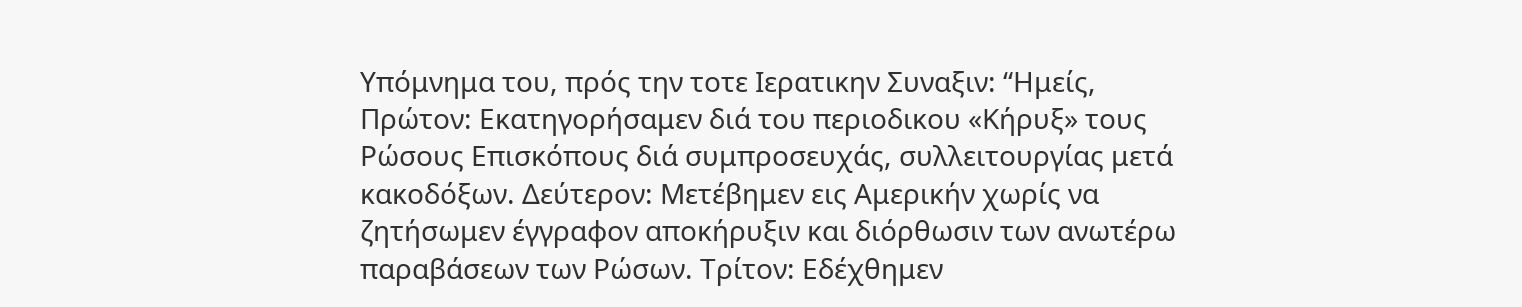Υπόμνημα του, πρός την τοτε Ιερατικην Συναξιν: “Ημείς, Πρώτον: Εκατηγορήσαμεν διά του περιοδικου «Κήρυξ» τους Ρώσους Επισκόπους διά συμπροσευχάς, συλλειτουργίας μετά κακοδόξων. Δεύτερον: Μετέβημεν εις Αμερικήν χωρίς να ζητήσωμεν έγγραφον αποκήρυξιν και διόρθωσιν των ανωτέρω παραβάσεων των Ρώσων. Τρίτον: Εδέχθημεν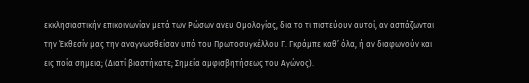εκκλησιαστικήν επικοινωνίαν μετά των Ρώσων ανευ Ομολογίας, δια το τι πιστεύουν αυτοί, αν ασπάζωνται την Έκθεσίν μας την αναγνωσθείσαν υπό του Πρωτοσυγκέλλου Γ. Γκράμπε καθ’ όλα, ή αν διαφωνούν και εις ποία σημεια; (Διατί βιαστήκατε; Σημεία αμφισβητήσεως του Αγώνος).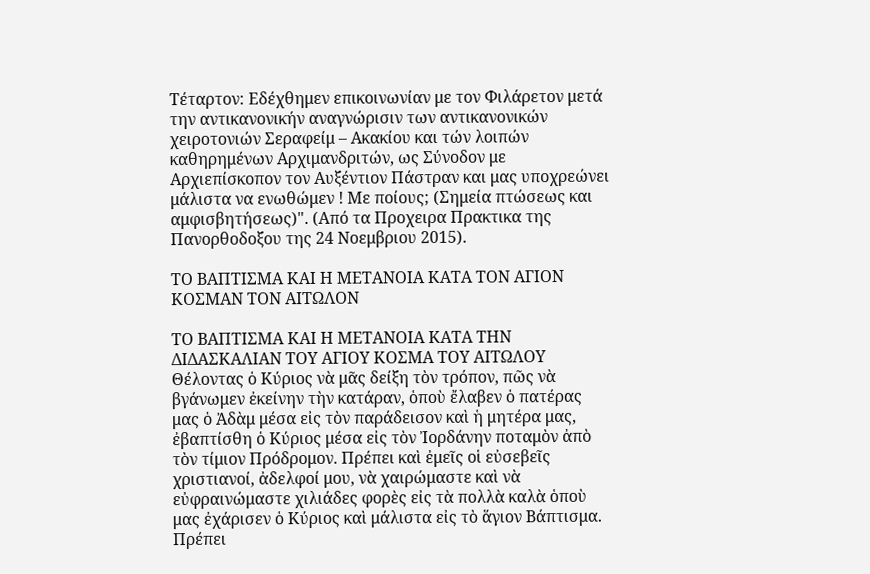Τέταρτον: Εδέχθημεν επικοινωνίαν με τον Φιλάρετον μετά την αντικανονικήν αναγνώρισιν των αντικανονικών χειροτονιών Σεραφείμ – Ακακίου και τών λοιπών καθηρημένων Αρχιμανδριτών, ως Σύνοδον με Αρχιεπίσκοπον τον Αυξέντιον Πάστραν και μας υποχρεώνει μάλιστα να ενωθώμεν ! Με ποίους; (Σημεία πτώσεως και αμφισβητήσεως)". (Από τα Προχειρα Πρακτικα της Πανορθοδοξου της 24 Νοεμβριου 2015).

ΤΟ ΒΑΠΤΙΣΜΑ ΚΑΙ Η ΜΕΤΑΝΟΙΑ ΚΑΤΑ ΤΟΝ ΑΓΙΟΝ ΚΟΣΜΑΝ ΤΟΝ ΑΙΤΩΛΟΝ

ΤΟ ΒΑΠΤΙΣΜΑ ΚΑΙ Η ΜΕΤΑΝΟΙΑ ΚΑΤΑ ΤΗΝ ΔΙΔΑΣΚΑΛΙΑΝ ΤΟΥ ΑΓΙΟΥ ΚΟΣΜΑ ΤΟΥ ΑΙΤΩΛΟΥ Θέλοντας ὁ Κύριος νὰ μᾶς δείξη τὸν τρόπον, πῶς νὰ βγάνωμεν ἐκείνην τὴν κατάραν, ὁποὺ ἔλαβεν ὁ πατέρας μας ὁ Ἀδὰμ μέσα εἰς τὸν παράδεισον καὶ ἡ μητέρα μας, ἐβαπτίσθη ὁ Κύριος μέσα εἰς τὸν Ἰορδάνην ποταμὸν ἀπὸ τὸν τίμιον Πρόδρομον. Πρέπει καὶ ἐμεῖς οἱ εὐσεβεῖς χριστιανοί, ἀδελφοί μου, νὰ χαιρώμαστε καὶ νὰ εὐφραινώμαστε χιλιάδες φορὲς εἰς τὰ πολλὰ καλὰ ὁποὺ μας ἐχάρισεν ὁ Κύριος καὶ μάλιστα εἰς τὸ ἅγιον Βάπτισμα. Πρέπει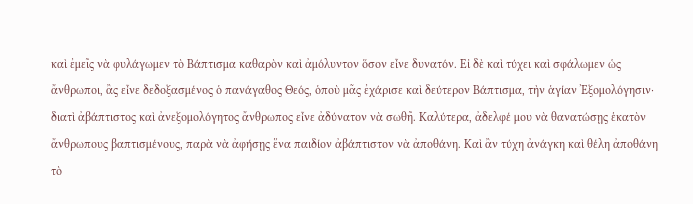καὶ ἐμεῖς νὰ φυλάγωμεν τὸ Βάπτισμα καθαρὸν καὶ ἀμόλυντον ὅσον εἶνε δυνατόν. Εἰ δὲ καὶ τύχει καὶ σφάλωμεν ὡς ἄνθρωποι, ἂς εἶνε δεδοξασμένος ὁ πανάγαθος Θεός, ὁποὺ μᾶς ἐχάρισε καὶ δεύτερον Βάπτισμα, τὴν ἁγίαν Ἐξομολόγησιν· διατὶ ἀβάπτιστος καὶ ἀνεξομολόγητος ἄνθρωπος εἶνε ἀδύνατον νὰ σωθῆ. Καλύτερα, ἀδελφέ μου νὰ θανατώσῃς ἑκατὸν ἄνθρωπους βαπτισμένους, παρὰ νὰ ἀφήσῃς ἕνα παιδίον ἀβάπτιστον νὰ ἀποθάνη. Καὶ ἂν τύχη ἀνάγκη καὶ θέλη ἀποθάνη τὸ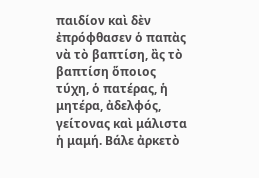παιδίον καὶ δὲν ἐπρόφθασεν ὁ παπὰς νὰ τὸ βαπτίση, ἂς τὸ βαπτίση ὅποιος τύχη, ὁ πατέρας, ἡ μητέρα, ἀδελφός, γείτονας καὶ μάλιστα ἡ μαμή. Βάλε ἀρκετὸ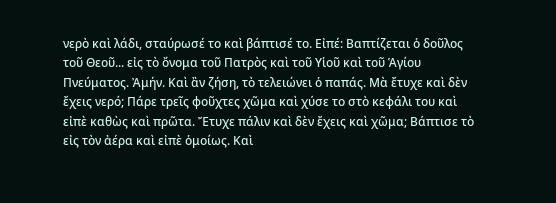νερὸ καὶ λάδι, σταύρωσέ το καὶ βάπτισέ το. Εἰπέ: Βαπτίζεται ὁ δοῦλος τοῦ Θεοῦ... εἰς τὸ ὄνομα τοῦ Πατρὸς καὶ τοῦ Υἱοῦ καὶ τοῦ Ἁγίου Πνεύματος. Ἀμήν. Καὶ ἂν ζήση, τὸ τελειώνει ὁ παπάς. Μὰ ἔτυχε καὶ δὲν ἔχεις νερό; Πάρε τρεῖς φοῦχτες χῶμα καὶ χύσε το στὸ κεφάλι του καὶ εἰπὲ καθὼς καὶ πρῶτα. Ἔτυχε πάλιν καὶ δὲν ἔχεις καὶ χῶμα; Βάπτισε τὸ εἰς τὸν ἀέρα καὶ εἰπὲ ὁμοίως. Καὶ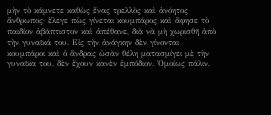μὴν τὸ κάμνετε καθὼς ἕνας τρελλὸς καὶ ἀνόητος ἄνθρωπος· ἔλεγε πὼς γίνεται κουμπάρος καὶ ἄφησε τὸ παιδίον ἀβάπτιστον καὶ ἀπέθανε, διὰ νὰ μὴ χωρισθῆ ἀπὸ τὴν γυναῖκά του. Εἰς τὴν ἀνάγκην δὲν γίνονται κουμπάροι καὶ ὁ ἄνδρας ὡσὰν θέλη ματασμίγει μὲ τὴν γυναῖκα του, δὲν ἔχουν κανὲν ἐμπόδιον. Ὁμοίως πάλιν,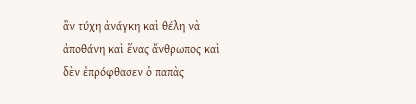ἂν τύχη ἀνάγκη καὶ θέλη νὰ ἀποθάνη καὶ ἕνας ἄνθρωπος καὶ δὲν ἐπρόφθασεν ὁ παπὰς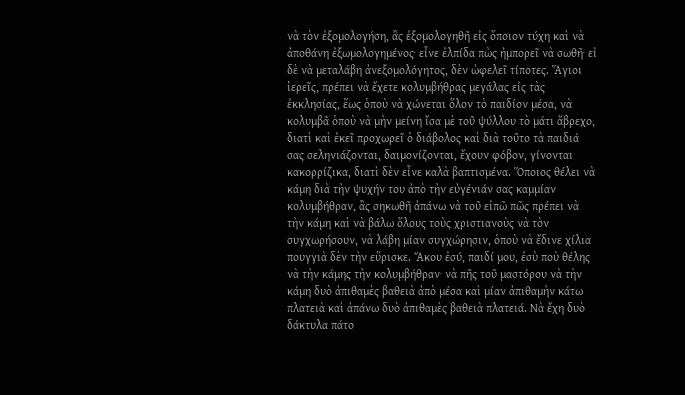νὰ τὸν ἐξομολογήση, ἂς ἐξομολογηθῆ εἰς ὅποιον τύχη καὶ νὰ ἀποθάνη ἐξωμολογημένος· εἶνε ἐλπίδα πὼς ἠμπορεῖ νὰ σωθῆ· εἰ δὲ νὰ μεταλάβη ἀνεξομολόγητος, δὲν ὠφελεῖ τίποτες. Ἅγιοι ἱερεῖς, πρέπει νὰ ἔχετε κολυμβήθρας μεγάλας εἰς τὰς ἐκκλησίας, ἕως ὁποὺ νὰ χώνεται ὅλον τὸ παιδίον μέσα, νὰ κολυμβᾶ ὁποὺ νὰ μὴν μείνη ἴσα μὲ τοῦ ψύλλου τὸ μάτι ἄβρεχο, διατὶ καὶ ἐκεῖ προχωρεῖ ὁ διάβολος καὶ διὰ τοῦτο τὰ παιδιά σας σεληνιάζονται, δαιμονίζονται, ἔχουν φόβον, γίνονται κακορρίζικα, διατὶ δὲν εἶνε καλὰ βαπτισμένα. Ὅποιος θέλει νὰ κάμη διὰ τὴν ψυχήν του ἀπὸ τὴν εὐγένιάν σας καμμίαν κολυμβήθραν, ἂς σηκωθῆ ἀπάνω νὰ τοῦ εἰπῶ πῶς πρέπει νὰ τὴν κάμη καὶ νὰ βάλω ὅλους τοὺς χριστιανοὺς νὰ τὸν συγχωρήσουν, νὰ λάβη μίαν συγχώρησιν, ὁποὺ νὰ ἔδινε χίλια πουγγιὰ δὲν τὴν εὕρισκε. Ἄκου ἐσύ, παιδί μου, ἐσὺ ποὺ θέλης νὰ τὴν κάμης τὴν κολυμβήθραν· νὰ πῆς τοῦ μαστόρου νὰ τὴν κάμη δυὸ ἀπιθαμὲς βαθειὰ ἀπὸ μέσα καὶ μίαν ἀπιθαμὴν κάτω πλατειὰ καὶ ἀπάνω δυὸ ἀπιθαμὲς βαθειὰ πλατειά. Νὰ ἔχη δυὸ δάκτυλα πάτο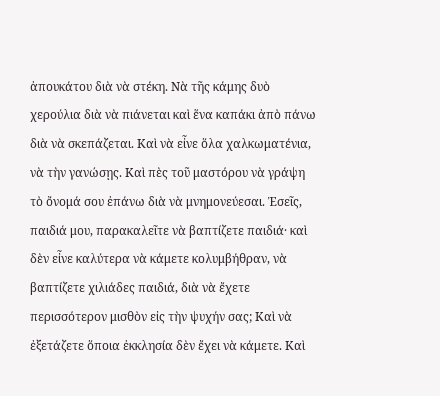ἀπουκάτου διὰ νὰ στέκη. Νὰ τῆς κάμης δυὸ χερούλια διὰ νὰ πιάνεται καὶ ἕνα καπάκι ἀπὸ πάνω διὰ νὰ σκεπάζεται. Καὶ νὰ εἶνε ὅλα χαλκωματένια, νὰ τὴν γανώσῃς. Καὶ πὲς τοῦ μαστόρου νὰ γράψη τὸ ὄνομά σου ἐπάνω διὰ νὰ μνημονεύεσαι. Ἐσεῖς, παιδιά μου, παρακαλεῖτε νὰ βαπτίζετε παιδιά· καὶ δὲν εἶνε καλύτερα νὰ κάμετε κολυμβήθραν, νὰ βαπτίζετε χιλιάδες παιδιά, διὰ νὰ ἔχετε περισσότερον μισθὸν εἰς τὴν ψυχήν σας; Καὶ νὰ ἐξετάζετε ὅποια ἐκκλησία δὲν ἔχει νὰ κάμετε. Καὶ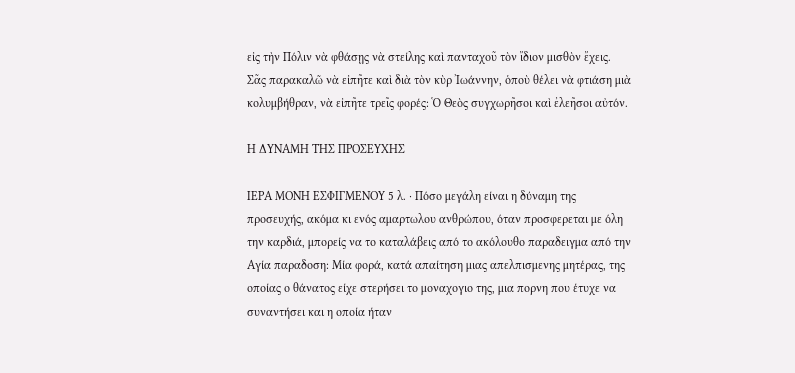εἰς τὴν Πόλιν νὰ φθάσῃς νὰ στείλης καὶ πανταχοῦ τὸν ἴδιον μισθὸν ἔχεις. Σᾶς παρακαλῶ νὰ εἰπῆτε καὶ διὰ τὸν κὺρ Ἰωάννην, ὁποὺ θέλει νὰ φτιάση μιὰ κολυμβήθραν, νὰ εἰπῆτε τρεῖς φορές: Ὁ Θεὸς συγχωρῆσοι καὶ ἐλεῆσοι αὐτόν.

Η ΔΥΝΑΜΗ ΤΗΣ ΠΡΟΣΕΥΧΗΣ

ΙΕΡΑ ΜΟΝΗ ΕΣΦΙΓΜΕΝΟΥ 5 λ. · Πόσο μεγάλη είναι η δύναμη της προσευχής, ακόμα κι ενός αμαρτωλου ανθρώπου, όταν προσφερεται με όλη την καρδιά, μπορείς να το καταλάβεις από το ακόλουθο παραδειγμα από την Αγία παραδοση: Μία φορά, κατά απαίτηση μιας απελπισμενης μητέρας, της οποίας ο θάνατος είχε στερήσει το μοναχογιο της, μια πορνη που έτυχε να συναντήσει και η οποία ήταν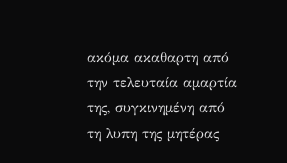ακόμα ακαθαρτη από την τελευταία αμαρτία της, συγκινημένη από τη λυπη της μητέρας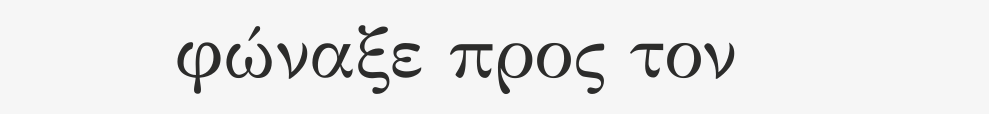φώναξε προς τον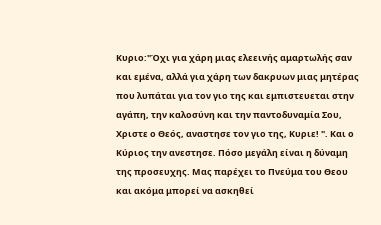Κυριο:"Όχι για χάρη μιας ελεεινής αμαρτωλής σαν και εμένα, αλλά για χάρη των δακρυων μιας μητέρας που λυπάται για τον γιο της και εμπιστευεται στην αγάπη, την καλοσύνη και την παντοδυναμία Σου, Χριστε ο Θεός, αναστησε τον γιο της, Κυριε! ". Και ο Κύριος την ανεστησε. Πόσο μεγάλη είναι η δύναμη της προσευχης. Μας παρέχει το Πνεύμα του Θεου και ακόμα μπορεί να ασκηθεί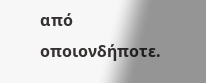από οποιονδήποτε.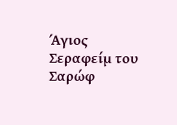Άγιος Σεραφείμ του Σαρώφ